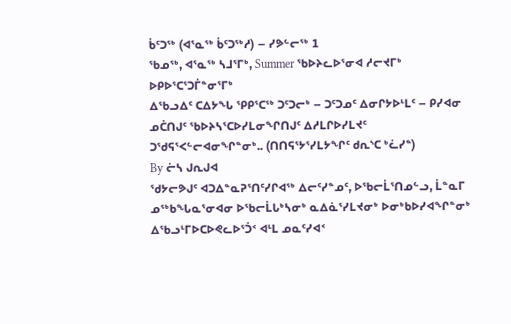ᑳᑦᑐᖅ (ᐊᕐᓇᖅ ᑳᑦᑐᖅᓱ) – ᓯᕗᓪᓕᖅ 1
ᖃᓄᖅ, ᐊᕐᓇᖅ ᓴᒧᕐᒥᒃ, Summer ᖃᐅᔨᓚᐅᕐᓂᐊ ᓱᓕᔪᒥᒃ ᐅᑭᐅᕐᑕᕐᑐᒦᓐᓂᕐᒥᒃ
ᐃᖃᓗᐃᑦ ᑕᐃᔭᖓ ᕿᑭᕐᑕᖅ ᑐᑦᑐᓕᒃ – ᑐᑦᑐᓄᑦ ᐃᓂᒋᔭᐅᒻᒪᑦ – ᑭᓯᐊᓂ ᓄᑖᑎᒍᑦ ᖃᐅᔨᓴᕐᑕᐅᓯᒪᓂᖏᑎᒍᑦ ᐃᓱᒪᒋᐅᓯᒪᔪᑦ ᑐᖁᕋᕐᐸᓪᓕᐊᓂᖏᓐᓂᒃ.. (ᑎᑎᕋᕐᔭᕐᓯᒪᔭᖏᑦ ᑯᕆᔅᑕ ᒃᓛᓯᓐ)
By ᓖᓴ ᒍᕆᒍᐊ
ᖁᔭᓕᕗᒍᑦ ᐊᑐᐃᓐᓇᕈᕐᑎᑦᓯᒋᐊᖅ ᐃᓕᑦᓯᓐᓄᑦ, ᐅᖃᓕᒫᕐᑎᓄᓪᓗ, ᒫᓐᓇᒥ ᓄᖅᑲᖓᓇᕐᓂᐊᓂ ᐅᖃᓕᒫᒐᒃᓴᓂᒃ ᓇᐃᓈᕐᓯᒪᔪᓂᒃ ᐅᓂᒃᑲᐅᓯᐊᖏᓐᓂᒃ ᐃᖃᓗᒻᒥᐅᑕᐅᕙᓚᐅᕐᑑᑉ ᐊᒻᒪ ᓄᓇᑦᓯᐊᑉ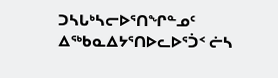ᑐᓴᒐᒃᓴᓕᐅᕐᑎᖏᓐᓄᑦ ᐃᖅᑲᓇᐃᔭᕐᑎᐅᓚᐅᕐᑑᑉ ᓖᓴ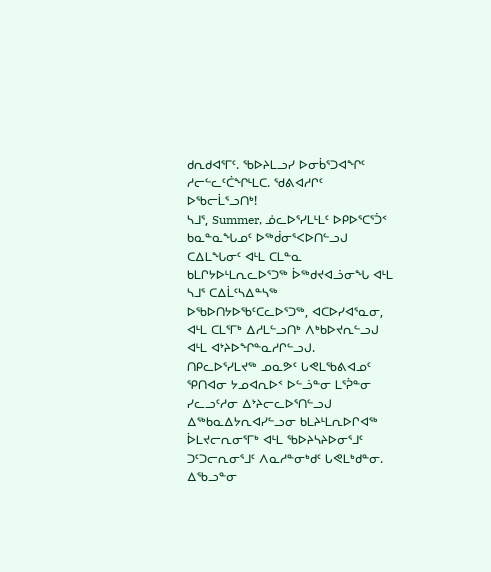ᑯᕆᑯᐊᕐᒥᑦ. ᖃᐅᔨᒪᓗᓯ ᐅᓂᑳᕐᑐᐊᖏᑦ ᓱᓕᓪᓚᑦᑖᖏᒻᒪᑕ. ᖁᕕᐊᓱᒋᑦ ᐅᖃᓕᒫᕐᓗᑎᒃ!
ᓴᒧᕐ, Summer, ᓅᓚᐅᕐᓯᒪᒻᒪᑦ ᐅᑭᐅᕐᑕᕐᑑᑉ ᑲᓇᓐᓇᖓᓄᑦ ᐅᖅᑰᓂᕐᐸᐅᑎᓪᓗᒍ ᑕᐃᒪᖓᓂᑦ ᐊᒻᒪ ᑕᒪᓐᓇ ᑲᒪᒋᔭᐅᒻᒪᕆᓚᐅᕐᑐᖅ ᐆᖅᑯᔪᐊᓘᓂᖓ ᐊᒻᒪ ᓴᒧᕐ ᑕᐃᒫᑦᓴᐃᓐᓴᖅ ᐅᖃᐅᑎᔭᐅᖃᑦᑕᓚᐅᕐᑐᖅ, ᐊᑕᐅᓯᐊᕐᓇᓂ, ᐊᒻᒪ ᑕᒪᕐᒥᒃ ᐃᓱᒪᓪᓗᑎᒃ ᐱᒃᑲᐅᔪᕆᓪᓗᒍ ᐊᒻᒪ ᐊᔾᔨᐅᖏᓐᓇᓱᒋᓪᓗᒍ.
ᑎᑭᓚᐅᕐᓯᒪᔪᖅ ᓄᓇᕗᑦ ᒐᕙᒪᖃᕕᐊᓄᑦ ᕿᑎᐊᓂ ᔭᓄᐊᕆᐅᑉ ᐅᓪᓘᓐᓂ ᒪᕐᕉᓐᓂ ᓯᓚᓗᑦᓱᓂ ᐃᔾᔨᓕᓚᐅᕐᑎᓪᓗᒍ ᐃᖅᑲᓇᐃᔭᕆᐊᓯᓪᓗᓂ ᑲᒪᔨᒻᒪᕆᐅᒋᐊᖅ ᐆᒪᔪᓕᕆᓂᕐᒥᒃ ᐊᒻᒪ ᖃᐅᔨᓴᔨᐅᓂᕐᒧᑦ ᑐᑦᑐᓕᕆᓂᕐᒧᑦ ᐱᓇᓱᓐᓂᒃᑯᑦ ᒐᕙᒪᒃᑯᓐᓂ. ᐃᖃᓗᓐᓂ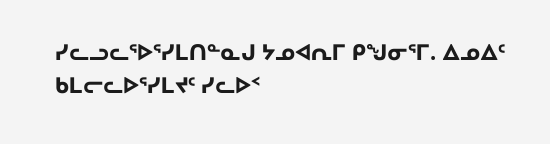ᓯᓚᓗᓚᕐᐅᕐᓯᒪᑎᓐᓇᒍ ᔭᓄᐊᕆᒥ ᑭᖑᓂᕐᒥ. ᐃᓄᐃᑦ ᑲᒪᓕᓚᐅᕐᓯᒪᔪᑦ ᓯᓚᐅᑉ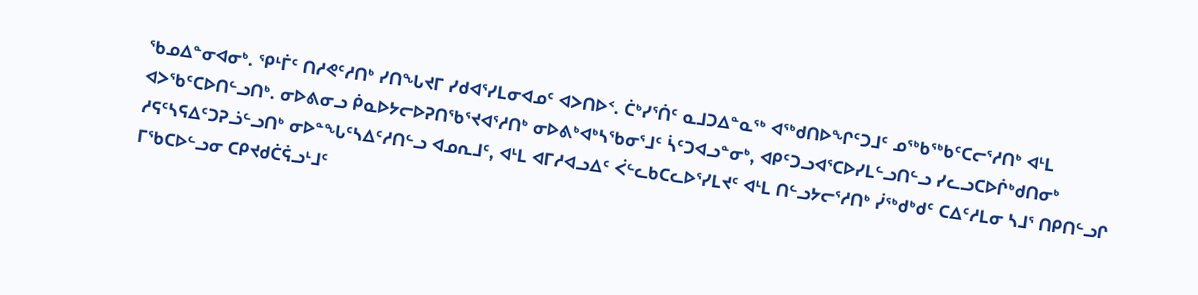ᖃᓄᐃᓐᓂᐊᓂᒃ. ᕿᒻᒦᑦ ᑎᓱᕙᑦᓱᑎᒃ ᓯᑎᖓᔪᒥ ᓯᑯᐊᕐᓯᒪᓂᐊᓄᑦ ᐊᐳᑎᐅᑉ. ᑖᒃᓯᕐᑏᑦ ᓇᒧᑐᐃᓐᓇᖅ ᐊᖅᑯᑎᐅᖏᑦᑐᒧᑦ ᓄᖅᑲᖅᑲᑦᑕᓕᕐᓱᑎᒃ ᐊᒻᒪ ᐊᐳᖃᑦᑕᐅᑎᓪᓗᑎᒃ. ᓂᐅᕕᓂᓗ ᑮᓇᐅᔭᓕᐅᕈᑎᖃᕐᔪᐊᕐᓱᑎᒃ ᓂᐅᕕᒃᐊᒃᓴᖃᓂᕐᒧᑦ ᓵᑦᑐᐊᓗᓐᓂᒃ, ᐊᑭᑦᑐᓗᐊᕐᑕᐅᓯᒪᓪᓗᑎᓪᓗ ᓯᓚᓗᑕᐅᒌᒃᑯᑎᓂᒃ ᓱᕋᑦᓴᕋᐃᑦᑐᕈᓘᓪᓗᑎᒃ ᓂᐅᓐᖓᑦᓴᐃᑦᓱᑎᓪᓗ ᐊᓄᕆᒧᑦ, ᐊᒻᒪ ᐊᒥᓱᐊᓗᐃᑦ ᐹᓪᓚᑲᑕᓚᐅᕐᓯᒪᔪᑦ ᐊᒻᒪ ᑎᓪᓗᔭᓕᕐᓱᑎᒃ ᓰᖅᑯᒃᑯᑦ ᑕᐃᑦᓱᒪᓂ ᓴᒧᕐ ᑎᑭᑎᓪᓗᒋ ᒥᖃᑕᐅᓪᓗᓂ ᑕᑭᔪᑯᑖᕌᓗᒻᒧᑦ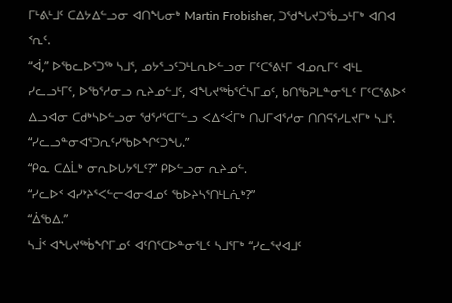ᒥᒻᕕᒻᒧᑦ ᑕᐃᔭᐃᓪᓗᓂ ᐊᑎᖓᓂᒃ Martin Frobisher, ᑐᖁᖓᔪᑐᖄᓗᒻᒥᒃ ᐊᑎᐊ ᑉᕆᑦ.
“ᐋ,” ᐅᖃᓚᐅᕐᑐᖅ ᓴᒧᕐ, ᓄᔭᕐᓗᑦᑐᒻᒪᕆᐅᓪᓗᓂ ᒥᑦᑕᕐᕕᒻᒥ ᐊᓄᕆᒥᑦ ᐊᒻᒪ ᓯᓚᓗᒻᒥᑦ, ᐅᖃᕐᓱᓂᓗ ᕆᔨᓄᓪᒧᑦ, ᐊᖓᔪᖅᑳᕐᑖᓴᒥᓄᑦ, ᑲᑎᖃᕈᒪᓐᓂᕐᒪᑦ ᒥᑦᑕᕐᕕᐅᑉ ᐃᓗᐊᓂ ᑕᑯᒃᓴᐅᓪᓗᓂ ᖁᕐᓱᕐᑕᒥᓪᓗ ᐸᐃᑉᐹᒥᒃ ᑎᒍᒥᐊᕐᓱᓂ ᑎᑎᕋᕐᓯᒪᔪᒥᒃ ᓴᒧᕐ. “ᓯᓚᓗᓐᓂᐊᕐᑐᕆᑦᓯᖃᐅᖏᑦᑐᖓ.”
“ᑭᓇ ᑕᐃᒫᒃ ᓂᕆᐅᒐᔭᕐᒪᑦ?” ᑭᐅᓪᓗᓂ ᕆᔨᓄᓪ.
“ᓯᓚᐅᑉ ᐊᓯᔾᔨᕐᐸᓪᓕᐊᓂᐊᓄᑦ ᖃᐅᔨᓴᕐᑎᒻᒪᕇᒃ?”
“ᐄᖃᐃ.”
ᓴᒨᑉ ᐊᖓᔪᖅᑳᖏᒥᓄᑦ ᐊᑦᑎᕐᑕᐅᓐᓂᕐᒪᑦ ᓴᒧᕐᒥᒃ “ᓯᓚᕐᔪᐊᒧᑦ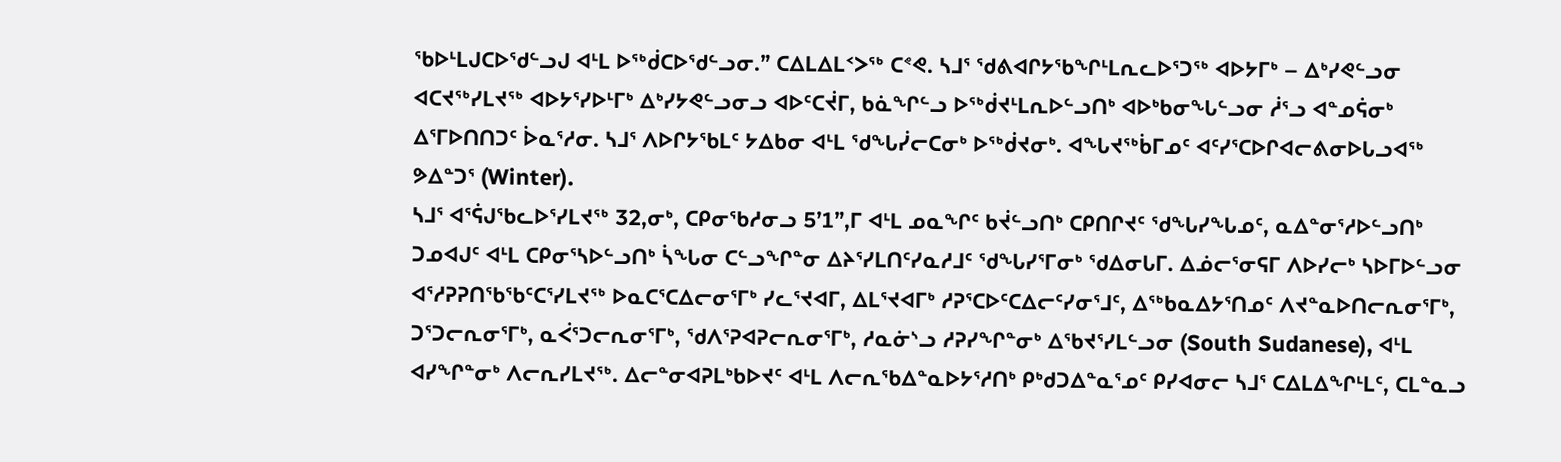ᖃᐅᒻᒪᒍᑕᐅᖁᓪᓗᒍ ᐊᒻᒪ ᐅᖅᑰᑕᐅᖁᓪᓗᓂ.” ᑕᐃᒪᐃᒪᑉᐳᖅ ᑕᕝᕙ. ᓴᒧᕐ ᖁᕕᐊᒋᔭᖃᖏᒻᒪᕆᓚᐅᕐᑐᖅ ᐊᐅᔭᒥᒃ – ᐃᒃᓯᕙᓪᓗᓂ ᐊᑕᔪᖅᓯᒪᔪᖅ ᐊᐅᔭᕐᓯᐅᒻᒥᒃ ᐃᒃᓯᔭᕙᓪᓗᓂᓗ ᐊᐅᑦᑕᔫᒥ, ᑲᓈᖏᓪᓗ ᐅᖅᑰᔪᒻᒪᕆᐅᓪᓗᑎᒃ ᐊᐅᒃᑲᓂᖓᓪᓗᓂ ᓲᕐᓗ ᐊᓐᓄᕌᓂᒃ ᐃᕐᒥᐅᑎᑎᑐᑦ ᐆᓇᕐᓱᓂ. ᓴᒧᕐ ᐱᐅᒋᔭᖃᒪᑦ ᔭᐃᑲᓂ ᐊᒻᒪ ᖁᖓᓰᓕᑕᓂᒃ ᐅᖅᑰᔪᓂᒃ. ᐊᖓᔪᖅᑳᒥᓄᑦ ᐊᑦᓯᕐᑕᐅᒋᐊᓕᕕᓂᐅᒐᓗᐊᖅ ᕗᐃᓐᑐᕐ (Winter).
ᓴᒧᕐ ᐊᕐᕌᒍᖃᓚᐅᕐᓯᒪᔪᖅ 32,ᓂᒃ, ᑕᑭᓂᖃᓱᓂᓗ 5’1”,ᒥ ᐊᒻᒪ ᓄᓇᖏᑦ ᑲᔫᓪᓗᑎᒃ ᑕᑭᑎᒋᔪᑦ ᖁᖓᓯᖓᓄᑦ, ᓇᐃᓐᓂᕐᓱᐅᓪᓗᑎᒃ ᑐᓄᐊᒍᑦ ᐊᒻᒪ ᑕᑭᓂᕐᓴᐅᓪᓗᑎᒃ ᓵᖓᓂ ᑕᓪᓗᖏᓐᓂ ᐃᔨᕐᓯᒪᑎᑦᓯᓇᓱᒧᑦ ᖁᖓᓯᕐᒥᓂᒃ ᖁᐃᓂᒐᒥ. ᐃᓅᓕᕐᓂᕋᒥ ᐱᐅᓯᓕᒃ ᓴᐅᒥᐅᓪᓗᓂ ᐊᕐᓱᕈᕈᑎᖃᖃᑦᑕᕐᓯᒪᔪᖅ ᐅᓇᑕᕐᑕᐃᓕᓂᕐᒥᒃ ᓯᓚᕐᔪᐊᒥ, ᐃᒪᕐᔪᐊᒥᒃ ᓱᕈᕐᑕᐅᑦᑕᐃᓕᑦᓯᓂᕐᒧᑦ, ᐃᖅᑲᓇᐃᔭᕐᑎᓄᑦ ᐱᔪᓐᓇᐅᑎᓕᕆᓂᕐᒥᒃ, ᑐᕐᑐᓕᕆᓂᕐᒥᒃ, ᓇᐹᕐᑐᓕᕆᓂᕐᒥᒃ, ᖁᐱᕐᕈᐊᕈᓕᕆᓂᕐᒥᒃ, ᓱᓇᓃᔅᓗ ᓱᕈᓯᖏᓐᓂᒃ ᐃᖃᔪᕐᓯᒪᓪᓗᓂ (South Sudanese), ᐊᒻᒪ ᐊᓯᖏᓐᓂᒃ ᐱᓕᕆᓯᒪᔪᖅ. ᐃᓕᓐᓂᐊᕈᒪᒃᑲᐅᔪᑦ ᐊᒻᒪ ᐱᓕᕆᖃᐃᓐᓇᐅᔭᕐᓱᑎᒃ ᑭᒃᑯᑐᐃᓐᓇᕐᓄᑦ ᑭᓯᐊᓂᓕ ᓴᒧᕐ ᑕᐃᒪᐃᖏᒻᒪᑦ, ᑕᒪᓐᓇᓗ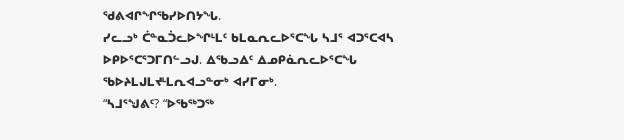ᖁᕕᐊᒋᖏᖃᓯᐅᑎᔭᖓ.
ᓯᓚᓗᒃ ᑖᓐᓇᑑᓚᐅᖏᒻᒪᑦ ᑲᒪᓇᕆᓚᐅᕐᑕᖓ ᓴᒧᕐ ᐊᑐᕐᑕᐊᓴ ᐅᑭᐅᕐᑕᕐᑐᒥᑎᓪᓗᒍ. ᐃᖃᓗᐃᑦ ᐃᓄᑭᓈᕆᓚᐅᕐᑕᖓ ᖃᐅᔨᒪᒍᒪᔪᒻᒪᕆᐊᓗᓐᓂᒃ ᐊᓯᒥᓂᒃ.
“ᓴᒧᕐᖑᕕᑦ? “ᐅᖃᖅᑐᖅ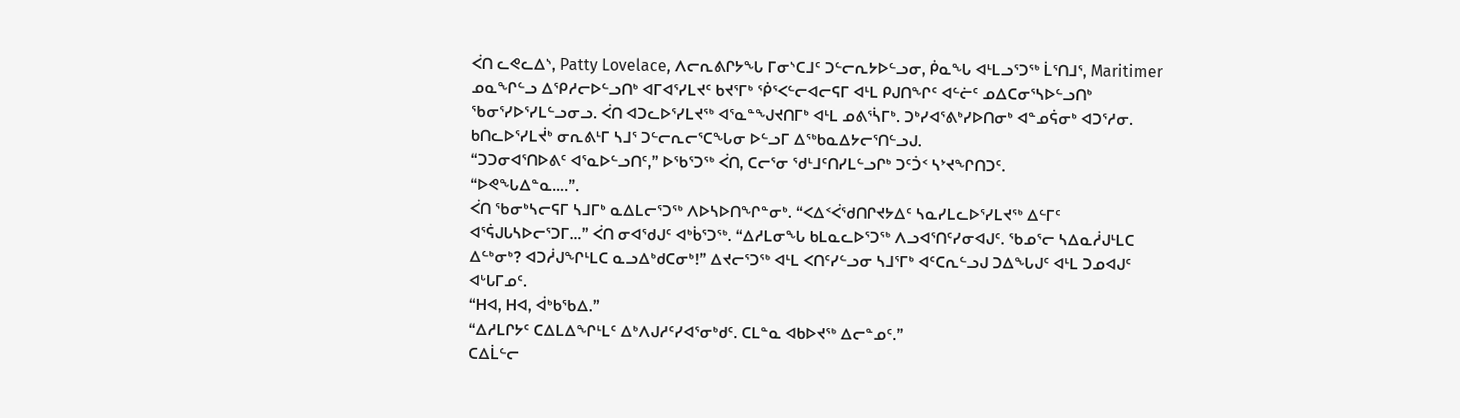ᐹᑎ ᓚᕙᓚᐃᔅ, Patty Lovelace, ᐱᓕᕆᕕᒋᔭᖓ ᒥᓂᔅᑕᒧᑦ ᑐᓪᓕᕆᔭᐅᓪᓗᓂ, ᑮᓇᖓ ᐊᒻᒪᓗᕐᑐᖅ ᒫᕐᑎᒧᕐ, Maritimer ᓄᓇᖏᓪᓗ ᐃᕿᓱᓕᐅᓪᓗᑎᒃ ᐊᒥᐊᕐᓯᒪᔪᑦ ᑲᔪᕐᒥᒃ ᖀᕐᐸᓪᓕᐊᓕᕋᒥ ᐊᒻᒪ ᑭᒍᑎᖏᑦ ᐊᓪᓖᑦ ᓄᐃᑕᓂᕐᓴᐅᓪᓗᑎᒃ ᖃᓂᕐᓯᐅᕐᓯᒪᓪᓗᓂᓗ. ᐹᑎ ᐊᑐᓚᐅᕐᓯᒪᔪᖅ ᐊᕐᓇᓐᖑᔪᑎᒥᒃ ᐊᒻᒪ ᓄᕕᕐᓵᒥᒃ. ᑐᒃᓯᐊᕐᕕᒃᓯᐅᑎᓂᒃ ᐊᓐᓄᕌᓂᒃ ᐊᑐᕐᓱᓂ. ᑲᑎᓚᐅᕐᓯᒪᔫᒃ ᓂᕆᕕᒻᒥ ᓴᒧᕐ ᑐᓪᓕᕆᓕᕐᑕᖓᓂ ᐅᓪᓗᒥ ᐃᖅᑲᓇᐃᔭᓕᕐᑎᓪᓗᒍ.
“ᑐᑐᓂᐊᕐᑎᐅᕕᑦ ᐊᕐᓇᐅᓪᓗᑎᑦ,” ᐅᖃᕐᑐᖅ ᐹᑎ, ᑕᓕᕐᓂ ᖁᒻᒧᑦᑎᓯᒪᓪᓗᒋᒃ ᑐᑦᑑᑉ ᓴᔾᔪᖏᑎᑐᑦ.
“ᐅᕙᖓᐃᓐᓇ….”.
ᐹᑎ ᖃᓂᒃᓴᓕᕋᒥ ᓴᒧᒥᒃ ᓇᐃᒪᓕᕐᑐᖅ ᐱᐅᓴᐅᑎᖏᓐᓂᒃ. “ᐸᐃᑉᐹᖁᑎᒋᔪᔭᐃᑦ ᓴᓇᓯᒪᓚᐅᕐᓯᒪᔪᖅ ᐃᓪᒥᑦ ᐊᕐᕌᒍᒐᓴᐅᓕᕐᑐᒥ…” ᐹᑎ ᓂᐊᖁᒍᑦ ᐊᒃᑳᕐᑐᖅ. “ᐃᓱᒪᓂᖓ ᑲᒪᓇᓚᐅᕐᑐᖅ ᐱᓗᐊᕐᑎᑦᓯᓂᐊᒍᑦ. ᖃᓄᕐᓕ ᓴᐃᓇᓲᒍᒻᒪᑕ ᐃᓪᒃᓂᒃ? ᐊᑐᓲᒍᖏᒻᒪᑕ ᓇᓗᐃᒃᑯᑕᓂᒃ!” ᐃᔪᓕᕐᑐᖅ ᐊᒻᒪ ᐸᑎᑦᓯᓪᓗᓂ ᓴᒧᕐᒥᒃ ᐊᑦᑕᕆᓪᓗᒍ ᑐᐃᖓᒍᑦ ᐊᒻᒪ ᑐᓄᐊᒍᑦ ᐊᒡᒐᒥᓄᑦ.
“ᕼᐊ, ᕼᐊ, ᐋᒃᑲᖃᐃ.”
“ᐃᓱᒪᒋᔭᑦ ᑕᐃᒪᐃᖏᒻᒪᑦ ᐃᒃᐱᒍᓱᑦᓯᐊᕐᓂᒃᑯᑦ. ᑕᒪᓐᓇ ᐊᑲᐅᔪᖅ ᐃᓕᓐᓄᑦ.”
ᑕᐃᒫᓪᓕ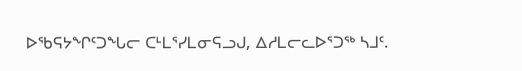ᐅᖃᕋᔭᖏᑦᑐᖓᓕ ᑕᒻᒪᕐᓯᒪᓂᕋᓗᒍ, ᐃᓱᒪᓕᓚᐅᕐᑐᖅ ᓴᒧᑦ.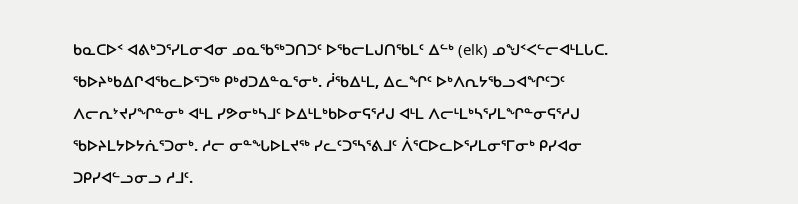ᑲᓇᑕᐅᑉ ᐊᕕᒃᑐᕐᓯᒪᓂᐊᓂ ᓄᓇᖃᖅᑐᑎᑐᑦ ᐅᖃᓕᒪᒍᑎᖃᒪᑦ ᐃᓪᒃ (elk) ᓄᖑᑉᐸᓪᓕᐊᒻᒪᒐᑕ. ᖃᐅᔨᒃᑲᐃᒋᐊᖃᓚᐅᕐᑐᖅ ᑭᒃᑯᑐᐃᓐᓇᕐᓂᒃ. ᓲᖃᐃᒻᒪ, ᐃᓚᖏᑦ ᐅᒃᐱᕆᔭᖃᓗᐊᖏᑦᑐᑦ ᐱᓕᕆᔾᔪᓯᖏᓐᓂᒃ ᐊᒻᒪ ᓯᕗᓂᒃᓴᒧᑦ ᐅᐃᒻᒪᒃᑲᐅᓂᕋᕐᓱᒍ ᐊᒻᒪ ᐱᓕᒻᒪᒃᓴᕐᓯᒪᖏᓐᓂᕋᕐᓱᒍ ᖃᐅᔨᒪᔭᐅᔭᕇᕐᑐᓂᒃ. ᓱᓕ ᓂᓐᖓᐅᒪᔪᖅ ᓯᓚᑦᑐᕐᓴᕐᕕᒧᑦ ᐲᕐᑕᐅᓚᐅᕐᓯᒪᓂᕐᒥᓂᒃ ᑭᓯᐊᓂ ᑐᑭᓯᐊᓪᓗᓂᓗ ᓱᒧᑦ.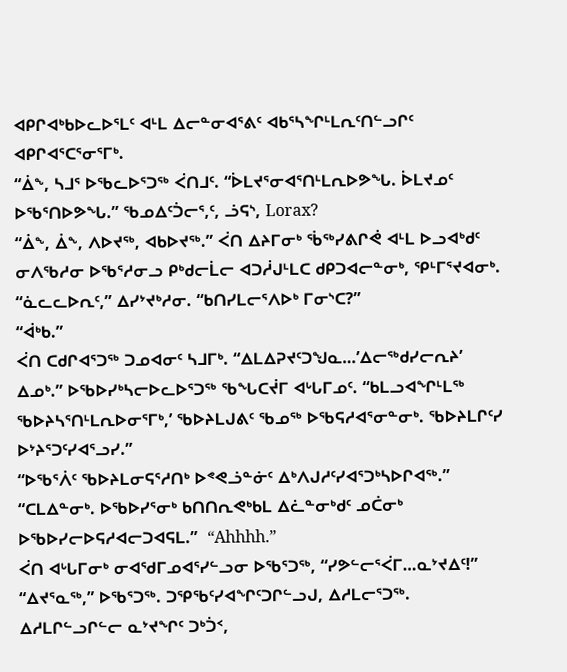ᐊᑭᒋᐊᒃᑲᐅᓚᐅᕐᒪᑦ ᐊᒻᒪ ᐃᓕᓐᓂᐊᕐᕕᑦ ᐊᑲᕐᓴᖏᒻᒪᕆᑦᑎᓪᓗᒋᑦ ᐊᑭᒋᐊᕐᑕᕐᓂᕐᒥᒃ.
“ᐄᖕ, ᓴᒧᕐ ᐅᖃᓚᐅᕐᑐᖅ ᐹᑎᒧᑦ. “ᐆᒪᔪᕐᓂᐊᕐᑎᒻᒪᕆᐅᕗᖓ. ᐆᒪᔪᓄᑦ ᐅᖃᕐᑎᐅᕗᖓ.” ᖃᓄᐃᑦᑑᓕᕐ,ᑦ, ᓘᕋᔅ, Lorax?
“ᐄᖕ, ᐄᖕ, ᐱᐅᔪᖅ, ᐊᑲᐅᔪᖅ.” ᐹᑎ ᐃᔨᒥᓂᒃ ᖄᖅᓯᕕᒋᕚ ᐊᒻᒪ ᐅᓗᐊᒃᑯᑦ ᓂᐱᖃᓱᓂ ᐅᖃᕐᓱᓂᓗ ᑭᒃᑯᓕᒫᓕ ᐊᑐᓲᒍᒻᒪᑕ ᑯᑭᑐᐊᓕᓐᓂᒃ, ᕿᒻᒥᕐᔪᐊᓂᒃ. “ᓈᓚᓚᐅᕆᑦ,” ᐃᓯᔾᔪᒃᓱᓂ. “ᑲᑎᓯᒪᓕᕐᐱᐅᒃ ᒥᓂᔅᑕ?”
“ᐋᒃᑲ.”
ᐹᑎ ᑕᑯᒋᐊᕐᑐᖅ ᑐᓄᐊᓂᑦ ᓴᒧᒥᒃ. “ᐃᒪᐃᕈᔪᑦᑐᖑᓇ…’ᐃᓕᖅᑯᓯᓕᕆᔨ’ ᐃᓄᒃ.” ᐅᖃᐅᓯᒃᓴᓕᐅᓚᐅᕐᑐᖅ ᖃᖓᑕᔫᒥ ᐊᒡᒐᒥᓄᑦ. “ᑲᒪᓗᐊᖏᒻᒪᖅ ᖃᐅᔨᓴᕐᑎᒻᒪᕆᐅᓂᕐᒥᒃ,’ ᖃᐅᔨᒪᒍᕕᑦ ᖃᓄᖅ ᐅᖃᕋᓱᐊᕐᓂᓐᓂᒃ. ᖃᐅᔨᒪᒋᑦᓯ ᐅᔾᔨᕐᑐᑦᓯᐊᕐᓗᓯ.”
“ᐅᖃᕐᐲᑦ ᖃᐅᔨᒪᓂᕋᕐᓱᑎᒃ ᐅᕝᕙᓘᓐᓃᑦ ᐃᒃᐱᒍᓱᑦᓯᐊᕐᑐᒃᓴᐅᒋᐊᖅ.”
“ᑕᒪᐃᓐᓂᒃ. ᐅᖃᐅᓯᕐᓂᒃ ᑲᑎᑎᕆᕙᒃᑲᒪ ᐃᓛᓐᓂᒃᑯᑦ ᓄᑖᓂᒃ ᐅᖃᐅᓯᓕᐅᕋᓱᐊᓕᑐᐊᕋᒪ.”  “Ahhhh.”
ᐹᑎ ᐊᒡᒐᒥᓂᒃ ᓂᐊᖁᒥᓄᐊᕐᓯᓪᓗᓂ ᐅᖃᕐᑐᖅ, “ᓯᕗᓪᓕᕐᐹᒥ…ᓇᔾᔪᐃᑦ!”
“ᐃᔪᕐᓇᖅ,” ᐅᖃᕐᑐᖅ. ᑐᕿᖃᑦᓯᐊᖏᑦᑐᒋᓪᓗᒍ, ᐃᓱᒪᓕᕐᑐᖅ.
ᐃᓱᒪᒋᓪᓗᒋᓪᓕ ᓇᔾᔪᖏᑦ ᑐᒃᑑᑉ,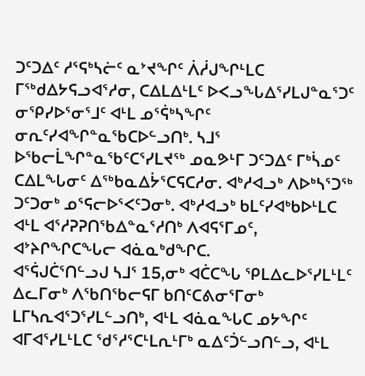ᑐᑦᑐᐃᑦ ᓱᕐᕋᒃᓴᓖᑦ ᓇᔾᔪᖏᑦ ᐲᓲᒍᖏᒻᒪᑕ ᒥᖅᑯᐃᔭᕋᓗᐊᕐᓱᓂ, ᑕᐃᒪᐃᒻᒪᑦ ᐅᐸᓗᖓᐃᕐᓯᒪᒍᓐᓇᕐᑐᑦ ᓂᕿᓯᐅᕐᓂᕐᒧᑦ ᐊᒻᒪ ᓄᕐᕌᒃᓴᖏᑦ ᓂᕆᑦᓯᐊᖏᓐᓇᖃᑕᐅᓪᓗᑎᒃ. ᓴᒧᕐ ᐅᖃᓕᒫᖏᓐᓇᖃᑦᑕᕐᓯᒪᔪᖅ ᓄᓇᕗᒻᒥ ᑐᑦᑐᐃᑦ ᒥᒃᓵᓄᑦ ᑕᐃᒪᖓᓂᑦ ᐃᖅᑲᓇᐃᔮᕐᑕᕋᑕᓱᓂ. ᐊᒃᓱᐊᓗᒃ ᐱᐅᒃᓴᕐᑐᖅ ᑐᑦᑐᓂᒃ ᓄᕐᕋᓕᐅᕐᐸᑦᑐᓂᒃ. ᐊᒃᓱᐊᓗᒃ ᑲᒪᑦᓯᐊᒃᑲᐅᒻᒪᑕ ᐊᒻᒪ ᐊᕐᓱᕈᕈᑎᖃᐃᓐᓇᕐᓱᑎᒃ ᐱᐊᕋᕐᒥᓄᑦ, ᐊᔾᔨᒋᖏᑕᖓᓕ ᐊᓈᓇᒃᑯᖏᑕ.
ᐊᕐᕌᒍᑖᕐᑎᓪᓗᒍ ᓴᒧᕐ 15,ᓂᒃ ᐊᑖᑕᖓ ᕿᒪᐃᓚᐅᕐᓯᒪᒻᒪᑦ ᐃᓚᒥᓂᒃ ᐱᖃᑎᖃᓕᕋᒥ ᑲᑎᑦᑕᕕᓂᕐᒥᓂᒃ ᒪᒥᓴᕆᐊᕐᑐᕐᓯᒪᓪᓗᑎᒃ, ᐊᒻᒪ ᐊᓈᓇᖓᑕ ᓄᔭᖏᑦ ᐊᒥᐊᕐᓯᒪᒻᒪᑕ ᖁᕐᓱᕐᑕᒻᒪᕆᒻᒥᒃ ᓇᐃᑦᑑᓪᓗᑎᓪᓗ, ᐊᒻᒪ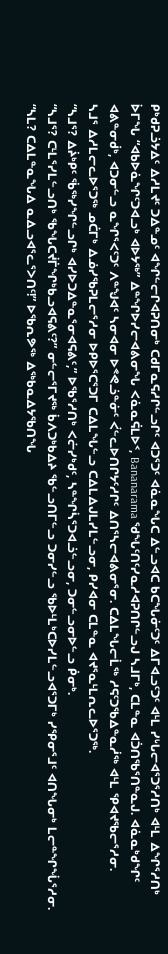ᑭᒃᑯᕈᓘᔭᐃᑦ ᐃᓱᒪᔪᑦ ᑐᐃᓐᓄᑦ ᐊᖏᓪᓕᒋᐊᕈᑎᓂᒃ ᑕᑯᒥᓇᕋᓱᒋᓪᓗᒋᑦ ᐊᑐᕐᑐᑦ ᐊᓈᓇᖓᑕ ᐃᓪᓗᐊᑕ ᑲᑕᖓᓃᑦᑐᑦ ᐃᒥᐊᓗᑦᑐᑦ ᐊᒻᒪ ᓯᒡᒐᓕᐊᕐᑐᕐᓱᑎᒃ ᐊᒻᒪ ᐃᖏᕐᓱᑎᒃ ᐆᒥᖓ “ᐊᑲᐅᓈᖏᑦᑐᐊᓗᒃ ᐊᐅᔭᖅ” ᐃᓐᖏᐅᓯᓕᐊᕕᓂᖓ ᐸᓈᓇᕌᒪᐅᑉ, Bananarama ᖁᖓᑦᑎᑦᓯᓇᓱᐊᕈᑎᒋᓪᓗᒍ ᓴᒧᒥᒃ, ᑕᒪᓐᓇ ᐊᑑᑎᖃᕐᑎᓐᓇᒍ. ᐊᓈᓇᒃᑯᖏᑦ ᐊᕕᓐᓂᑰᒃ, ᐊᑐᓂᓪᓗ ᓇᖏᕐᐸᑦᑐᑦ ᐱᓐᖑᐊᑦ ᓴᓂᐊᓂ ᐅᕝᕙᓘᓐᓃᑦ ᐹᓪᓚᐅᑎᒋᔭᑦᓱᒋᑦ ᐃᑎᕐᓴᓕᐊᕕᓂᕐᓂ. ᑕᐃᒪᖓᓕᒫᖅ ᓱᕋᑦᑐᖃᐃᓐᓇᓲᖅ ᐊᒻᒪ ᕿᐊᔪᖃᓕᕐᓱᓂ.
ᓴᒧᕐ ᐃᓱᒪᓕᓚᐅᕐᑐᖅ ᓄᑖᒥᒃ ᐃᓅᓯᖃᕈᒪᓕᕐᓱᓂ ᐅᑭᐅᕐᑕᕐᑐᒥ ᑕᐃᒪᖓᓪᓗ ᑕᐃᒪᐃᒍᒪᓯᒪᓪᓗᓂ, ᑭᓯᐊᓂ ᑕᒪᓐᓇ ᐊᔪᕐᓇᒻᒪᕆᓚᐅᕐᑐᖅ.
“ᓴᒧᕐ? ᐃᔩᒃᑭᑦ ᖄᖅᓯᖏᓪᓗᒋᒃ ᐊᓯᐅᑐᐃᓐᓇᕐᓂᐊᕋᕕᑦ,” ᐅᖃᕐᓱᑎᒃ ᐸᓖᓯᒃᑯᑦ, ᓴᓐᖏᓵᕐᑐᐊᓘᓪᓗᓂ, ᑐᓂᓪᓗᓂᐅᓪᓗ ᑮᓂᒃ.
“ᓴᒧᕐ? ᑕᒻᒪᕐᓯᒪᓪᓗᑎᒃ ᖃᖓᑕᔫᒦᖏᒃᑲᓗᐊᕋᕕᑦ?” ᓂᓪᓕᕐᒥᔪᖅ ᑳᐱᑐᒃᑲᐃᔨ ᖃᓪᓗᑎᒥᓪᓗ ᑐᓂᓯᓪᓗ ᖃᐅᒻᒪᒃᑕᐅᓯᒪᓪᓗᐊᕐᑐᒥᒃ ᓯᕿᓂᕐᒧᑦ ᐊᑎᖓᓂᒃ ᒪᓕᓐᖏᖔᕐᓱᓂ.
“ᓴᒪ? ᑕᐃᒪᓐᓇᖓᐃ ᓇᐃᓗᐊᕐᓚᕐᐳᑎᑦ!” ᐅᖃᕆᕗᖅ ᐃᖅᑲᓇᐃᔭᖃᑎᖓ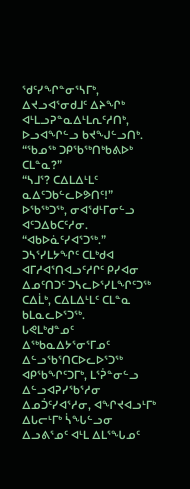ᖁᑦᓯᖏᓐᓂᕐᓴᒥᒃ, ᐃᔪᓗᐊᕐᓂᑯᒧᑦ ᐃᔨᖏᒃ ᐊᒻᒪᓗᕈᓐᓇᐃᒻᒪᕆᑦᓱᑎᒃ, ᐅᓗᐊᖏᓪᓗ ᑲᔪᖑᓪᓗᑎᒃ.
“ᖃᓄᖅ ᑐᑭᖃᖅᑎᒃᑲᕕᐅᒃ ᑕᒪᓐᓇ?”
“ᓴᒧᕐ? ᑕᐃᒪᐃᒻᒪᑦ ᓇᐃᑦᑐᑲᓪᓚᐅᕗᑎᑦ!” ᐅᖃᖅᑐᖅ, ᓂᐊᖁᒻᒥᓂᓪᓗ ᐊᑦᑐᐃᑲᑕᑦᓱᓂ.
“ᐊᑲᐅᓈᑦᓯᐊᕐᑐᖅ.” ᑐᓴᕐᓯᒪᔭᖏᑦ ᑕᒪᒃᑯᐊ ᐊᒥᓱᐊᕐᑎᐊᓗᑦᓱᒋᑦ ᑭᓯᐊᓂ ᐃᓄᑦᑎᑐᑦ ᑐᓴᓚᐅᕐᓯᒪᖏᑦᑐᖅ ᑕᐃᒫᒃ, ᑕᐃᒪᐃᒻᒪᑦ ᑕᒪᓐᓇ ᑲᒪᓇᓚᐅᕐᑐᖅ.
ᒐᕙᒪᒃᑯᓐᓄᑦ ᐃᖅᑲᓇᐃᔭᕐᓂᕐᒥᓄᑦ ᐃᓪᓗᖃᕐᑎᑕᐅᓚᐅᕐᑐᖅ ᐊᑭᖃᖏᑦᑐᒥᒃ, ᒪᕐᕉᓐᓂᓪᓗ ᐃᓪᓗᐊᕈᓯᖃᕐᓱᓂ ᐃᓄᑑᑦᓯᐊᕐᓱᓂ, ᐊᖏᔪᐊᓗᒻᒥᒃ ᐃᒐᓕᒻᒥᒃ ᓵᖓᓪᓗᓂ ᐃᓗᕕᕐᓄᑦ ᐊᒻᒪ ᐃᒪᕐᖓᓄᑦ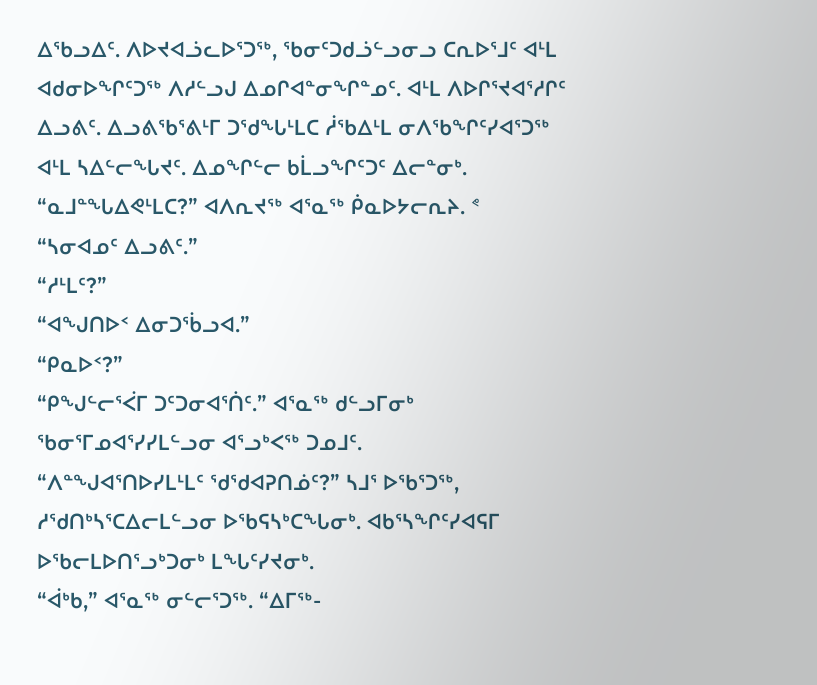ᐃᖃᓗᐃᑦ. ᐱᐅᔪᐊᓘᓚᐅᕐᑐᖅ, ᖃᓂᑦᑐᑯᓘᓪᓗᓂᓗ ᑕᕆᐅᕐᒧᑦ ᐊᒻᒪ ᐊᑯᓂᐅᖏᑦᑐᖅ ᐱᓱᓪᓗᒍ ᐃᓄᒋᐊᓐᓂᖏᓐᓄᑦ. ᐊᒻᒪ ᐱᐅᒋᕐᔪᐊᕐᓱᒋᑦ ᐃᓗᕕᑦ. ᐃᓗᕕᖃᕐᕕᒻᒥ ᑐᖁᖓᒻᒪᑕ ᓲᖃᐃᒻᒪ ᓂᐱᖃᖏᑦᓯᐊᕐᑐᖅ ᐊᒻᒪ ᓴᐃᓪᓕᖓᔪᑦ. ᐃᓄᖏᓪᓕ ᑲᒫᓗᖏᑦᑐᑦ ᐃᓕᓐᓂᒃ.
“ᓇᒧᓐᖓᐃᕙᒻᒪᑕ?” ᐊᐱᕆᔪᖅ ᐊᕐᓇᖅ ᑮᓇᐅᔭᓕᕆᔨ. ᕝ
“ᓴᓂᐊᓄᑦ ᐃᓗᕕᑦ.”
“ᓱᒻᒪᑦ?”
“ᐊᖑᑎᐅᑉ ᐃᓂᑐᖄᓗᐊ.”
“ᑭᓇᐅᑉ?”
“ᑭᖑᓪᓕᕐᐹᒥ ᑐᑦᑐᓂᐊᕐᑏᑦ.” ᐊᕐᓇᖅ ᑯᓪᓗᒥᓂᒃ ᖃᓂᕐᒥᓄᐊᕐᓯᓯᒪᓪᓗᓂ ᐊᕐᓗᒃᐸᖅ ᑐᓄᒧᑦ.
“ᐱᓐᖑᐊᕐᑎᐅᓯᒪᒻᒪᑦ ᖁᖁᐊᕈᑎᓅᑦ?” ᓴᒧᕐ ᐅᖃᕐᑐᖅ, ᓱᖁᑎᒃᓴᕐᑕᐃᓕᒪᓪᓗᓂ ᐅᖃᕋᓴᒃᑕᖓᓂᒃ. ᐊᑲᕐᓴᖏᑦᓯᐊᕋᒥ ᐅᖃᓕᒪᐅᑎᕐᓗᒃᑐᓂᒃ ᒪᖓᑦᓯᔪᓂᒃ.
“ᐋᒃᑲ,” ᐊᕐᓇᖅ ᓂᓪᓕᕐᑐᖅ. “ᐃᒥᖅ-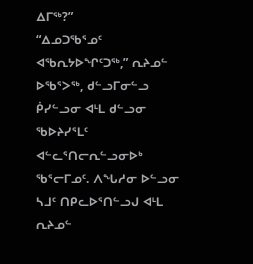ᐃᒥᖅ?”
“ᐃᓄᑐᖃᕐᓄᑦ ᐊᖃᕆᔭᐅᖏᑦᑐᖅ,” ᕆᔨᓄᓪ ᐅᖃᕐᐳᖅ, ᑯᓪᓗᒥᓂᓪᓗ ᑮᓯᓪᓗᓂ ᐊᒻᒪ ᑯᓪᓗᓂ ᖃᐅᔨᓯᕐᒪᑦ ᐊᓪᓚᕐᑎᓕᕆᓪᓗᓂᐅᒃ ᖃᕐᓕᒥᓄᑦ. ᐱᖓᓱᓂ ᐅᓪᓗᓂ ᓴᒧᑦ ᑎᑭᓚᐅᕐᑎᓪᓗᒍ ᐊᒻᒪ ᕆᔨᓄᓪ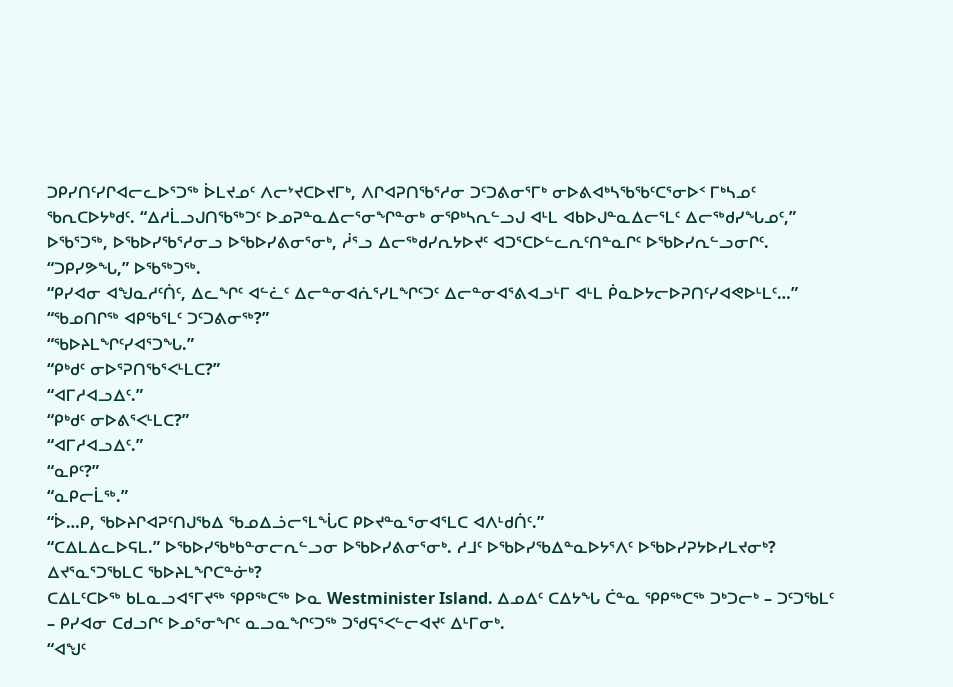ᑐᑭᓯᑎᑦᓯᒋᐊᓕᓚᐅᕐᑐᖅ ᐆᒪᔪᓄᑦ ᐱᓕᔾᔪᑕᐅᔪᒥᒃ, ᐱᒋᐊᕈᑎᖃᕐᓱᓂ ᑐᑦᑐᕕᓂᕐᒥᒃ ᓂᐅᕕᐊᒃᓴᖃᖃᑦᑕᕐᓂᐅᑉ ᒥᒃᓴᓄᑦ ᖃᕆᑕᐅᔭᒃᑯᑦ. “ᐃᓱᒫᓗᒍᑎᖃᖅᑐᑦ ᐅᓄᕈᓐᓇᐃᓕᕐᓂᖏᓐᓂᒃ ᓂᕿᒃᓴᕆᓪᓗᒍ ᐊᒻᒪ ᐊᑲᐅᒍᓐᓇᐃᓕᕐᒪᑦ ᐃᓕᖅᑯᓯᖓᓄᑦ,” ᐅᖃᕐᑐᖅ, ᐅᖃᐅᓯᖃᕐᓱᓂᓗ ᐅᖃᐅᓯᕕᓂᕐᓂᒃ, ᓲᕐᓗ ᐃᓕᖅᑯᓯᕆᔭᐅᔪᑦ ᐊᑐᕐᑕᐅᓪᓚᕆᑦᑎᓐᓇᒋᑦ ᐅᖃᐅᓯᕆᓪᓗᓂᒋᑦ.
“ᑐᑭᓯᕗᖓ,” ᐅᖃᖅᑐᖅ.
“ᑭᓯᐊᓂ ᐊᖑᓇᓱᑦᑏᑦ, ᐃᓚᖏᑦ ᐊᓪᓛᑦ ᐃᓕᓐᓂᐊᕇᕐᓯᒪᖏᑦᑐᑦ ᐃᓕᓐᓂᐊᕐᕕᐊᓗᒻᒥ ᐊᒻᒪ ᑮᓇᐅᔭᓕᐅᕈᑎᑦᓯᐊᕙᐅᒻᒪᑦ…”
“ᖃᓄᑎᒋᖅ ᐊᑭᖃᕐᒪᑦ ᑐᑦᑐᕕᓂᖅ?”
“ᖃᐅᔨᒪᖏᑦᓯᐊᕐᑐᖓ.”
“ᑭᒃᑯᑦ ᓂᐅᕐᕈᑎᖃᕐᐸᒻᒪᑕ?”
“ᐊᒥᓱᐊᓗᐃᑦ.”
“ᑭᒃᑯᑦ ᓂᐅᕕᕐᐸᒻᒪᑕ?”
“ᐊᒥᓱᐊᓗᐃᑦ.”
“ᓇᑭᑦ?”
“ᓇᑭᓕᒫᖅ.”
“ᐆ…ᑭ, ᖃᐅᔨᒋᐊᕈᑦᑎᒍᖃᐃ ᖃᓄᐃᓘᓕᕐᒪᖔᑕ ᑭᐅᔪᓐᓇᕐᓂᐊᕐᒪᑕ ᐊᐱᒻᑯᑏᑦ.”
“ᑕᐃᒪᐃᓚᐅᕋᒪ.” ᐅᖃᐅᓯᖃᒃᑲᓐᓂᓕᕆᓪᓗᓂ ᐅᖃᐅᓯᕕᓂᕐᓂᒃ. ᓱᒧᑦ ᐅᖃᐅᓯᖃᐃᓐᓇᐅᔭᕐᐱᑦ ᐅᖃᐅᓯᕈᔭᐅᓯᒪᔪᓂᒃ? ᐃᔪᕐᓇᕐᑐᖃᒪᑕ ᖃᐅᔨᒪᖏᑕᓐᓃᒃ?
ᑕᐃᒪᑦᑕᐅᖅ ᑲᒪᓇᓗᐊᕐᒥᔪᖅ ᕿᑭᖅᑕᖅ ᐅᓇ Westminister Island. ᐃᓄᐃᑦ ᑕᐃᔭᖓ ᑖᓐᓇ ᕿᑭᖅᑕᖅ ᑐᒃᑐᓕᒃ – ᑐᑦᑐᖃᒪᑦ – ᑭᓯᐊᓂ ᑕᑯᓗᒋᑦ ᐅᓄᕐᓂᖏᑦ ᓇᓗᓇᖏᑦᑐᖅ ᑐᖁᕋᕐᐸᓪᓕᐊᔪᑦ ᐃᒻᒥᓂᒃ.
“ᐊᖑᑦ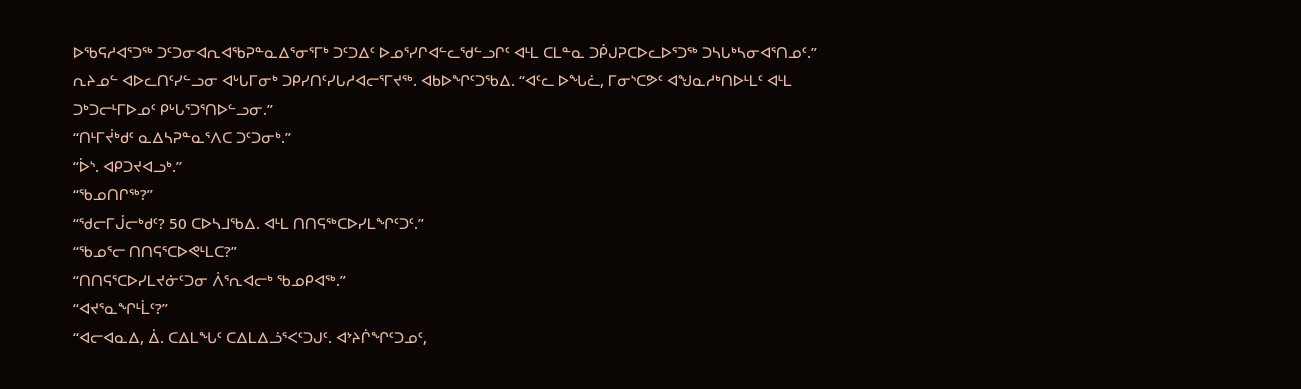ᐅᖃᕋᓱᐊᕐᑐᖅ ᑐᑦᑐᓂᐊᕆᐊᖃᕈᓐᓇᐃᕐᓂᕐᒥᒃ ᑐᑦᑐᐃᑦ ᐅᓄᕐᓯᒋᐊᓪᓚᖁᓪᓗᒋᑦ ᐊᒻᒪ ᑕᒪᓐᓇ ᑐᑮᒍᕈᑕᐅᓚᐅᕐᑐᖅ ᑐᓴᒐᒃᓴᓂᐊᕐᑎᓄᑦ.” ᕆᔨᓄᓪ ᐊᐅᓚᑎᑦᓯᓪᓗᓂ ᐊᒡᒐᒥᓂᒃ ᑐᑭᓯᑎᑦᓯᒐᓱᐊᓕᕐᒥᔪᖅ. ᐊᑲᐅᖏᑦᑐᖃᐃ. “ᐊᑦᓚ ᐅᖓᓛ, ᒥᓂᔅᑕᕗᑦ ᐊᖑᓇᓱᒃᑎᐅᒻᒪᑦ ᐊᒻᒪ ᑐᒃᑐᓕᒻᒥᐅᓄᑦ ᑭᒡᒐᕐᑐᕐᑎᐅᓪᓗᓂ.”
“ᑎᒻᒥᔫᒃᑯᑦ ᓇᐃᓴᕈᓐᓇᕐᐱᑕ ᑐᑦᑐᓂᒃ.”
“ᐆᔅ. ᐊᑭᑐᔪᐊᓗᒃ.”
“ᖃᓄᑎᒋᖅ?”
“ᖁᓕᒥᒎᓕᒃᑯᑦ? 50 ᑕᐅᓴᒧᖃᐃ. ᐊᒻᒪ ᑎᑎᕋᖅᑕᐅᓯᒪᖏᑦᑐᑦ.”
“ᖃᓄᕐᓕ ᑎᑎᕋᕐᑕᐅᕙᒻᒪᑕ?”
“ᑎᑎᕋᕐᑕᐅᓯᒪᔪᓃᑦᑐᓂ ᐲᕐᕆᐊᓕᒃ ᖃᓄᑭᐊᖅ.”
“ᐊᔪᕐᓇᖏᒻᒫᑦ?”
“ᐊᓕᐊᓇᐃ, ᐄ. ᑕᐃᒪᖓᑦ ᑕᐃᒪᐃᓘᕐᐸᑦᑐᒍᑦ. ᐊᔾᔨᒌᖏᑦᑐᓄᑦ,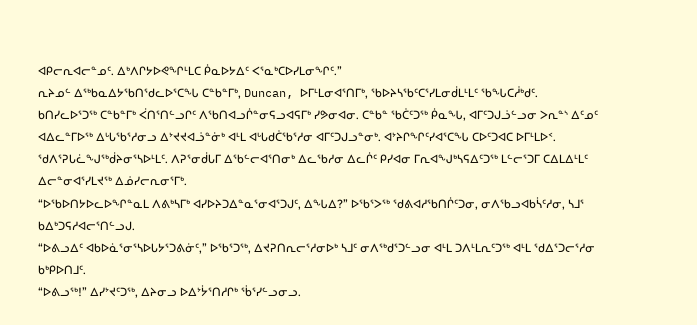ᐊᑭᓕᕆᐊᓕᓐᓄᑦ. ᐃᒃᐱᒋᔭᐅᕙᖏᒻᒪᑕ ᑮᓇᐅᔭᐃᑦ ᐸᕐᓇᒃᑕᐅᓯᒪᓂᖏᑦ.”
ᕆᔨᓄᓪ ᐃᖅᑲᓇᐃᔭᖃᑎᖁᓚᐅᕐᑕᖓ ᑕᓐᑲᓐᒥᒃ, Duncan, ᐅᒥᒻᒪᓂᐊᕐᑎᒥᒃ, ᖃᐅᔨᓴᖃᑦᑕᕐᓯᒪᓂᑰᒪᒻᒪᑦ ᖃᖓᑕᓲᒃᑯᑦ. ᑲᑎᓯᓚᐅᕐᑐᖅ ᑕᓐᑲᓐᒥᒃ ᐹᑎᕐᑎᓪᓗᒋᑦ ᐱᖃᑎᐊᓗᒌᓐᓂᕋᓗᐊᕋᒥᒃ ᓯᕗᓂᐊᓂ. ᑕᓐᑲᓐ ᖃᑖᑦᑐᖅ ᑮᓇᖓ, ᐊᒥᑦᑐᒍᓘᓪᓗᓂ ᐳᕆᓐᔅ ᐃᑦᓄᑦ ᐊᐃᓚᓐᒥᐅᖅ ᐃᒡᒐᖃᕐᓱᓂᓗ ᐃᔾᔪᔪᐊᓘᓐᓃᒃ ᐊᒻᒪ ᐊᒡᒐᑯᑖᖃᕐᓱᓂ ᐊᒥᑦᑐᒍᓗᓐᓂᒃ. ᐊᔾᔨᒋᖏᑦᓯᐊᕐᑕᖓ ᑕᐅᑦᑐᐊᑕ ᐅᒥᒻᒪᐅᑉ. ᖁᐱᕐᕈᒐᓛᖑᖅᑰᔨᓂᕐᓴᐅᒻᒪᑦ. ᐱᕈᕐᓂᑰᒐᒥ ᐃᖃᓪᓕᐊᕐᑎᓂᒃ ᐃᓚᖃᓱᓂ ᐃᓚᒌᑦ ᑭᓯᐊᓂ ᒥᕆᐊᖑᒃᓴᕋᐃᑦᑐᖅ ᒪᓪᓕᕐᑐᒥ ᑕᐃᒪᐃᒻᒪᑦ ᐃᓕᓐᓂᐊᕐᓯᒪᔪᖅ ᐃᓅᓯᓕᕆᓂᕐᒥᒃ.
“ᐅᖃᐅᑎᔭᐅᓚᐅᖏᓐᓇᒪ ᐱᕕᒃᓴᒥᒃ ᐊᓯᐅᔨᑐᐃᓐᓇᕐᓂᐊᕐᑐᒍᑦ, ᐃᖓᐃ?” ᐅᖃᕐᐳᖅ ᖁᕕᐊᓱᖃᑎᒌᑦᑐᓂ, ᓂᐱᖃᓗᐊᑲᓵᑦᓱᓂ, ᓴᒧᕐ ᑲᐃᒃᑐᕋᓱᐊᓕᕐᑎᓪᓗᒍ.
“ᐅᕕᓗᐃᑦ ᐊᑲᐅᓈᕐᓂᕐᓴᐅᒐᔭᕐᑐᕕᓃᑦ,” ᐅᖃᕐᑐᖅ, ᐃᔪᕈᑎᕆᓕᕐᓱᓂᐅᒃ ᓴᒧᑦ ᓂᐱᖅᑯᕐᑐᓪᓗᓂ ᐊᒻᒪ ᑐᐱᒻᒪᕆᑦᑐᖅ ᐊᒻᒪ ᖁᐃᕐᑐᓕᕐᓱᓂ ᑲᒃᑭᐅᑎᒧᑦ.
“ᐅᕕᓗᖅ!” ᐃᓯᔾᔪᑦᑐᖅ, ᐃᔨᓂᓗ ᐅᐃᔾᔮᕐᑎᓱᒋᒃ ᖄᕐᓯᓪᓗᓂᓗ.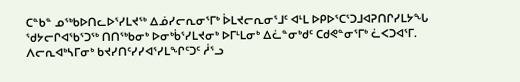ᑕᓐᑲᓐ ᓄᖅᑲᐅᑎᓚᐅᕐᓯᒪᔪᖅ ᐃᓅᓯᓕᕆᓂᕐᒥᒃ ᐆᒪᔪᓕᕆᓂᕐᒧᑦ ᐊᒻᒪ ᐅᑭᐅᕐᑕᕐᑐᒧᐊᕈᑎᒋᓯᒪᔭᖓ ᖁᔭᓕᒋᐊᖃᕐᑐᖅ ᑎᑎᖅᑲᓂᒃ ᐅᓂᒃᑳᕐᓯᒪᔪᓂᒃ ᐅᒥᒻᒪᓂᒃ ᐃᓛᓐᓂᒃᑯᑦ ᑕᑯᕙᓐᓂᕐᒥᒃ ᓛᐸᑐᐊᕐᒥ. ᐱᓕᕆᐊᒃᓴᒥᓂᒃ ᑲᔪᓯᑎᑦᓯᓯᐊᕐᓯᒪᖏᑦᑐᑦ ᓲᕐᓗ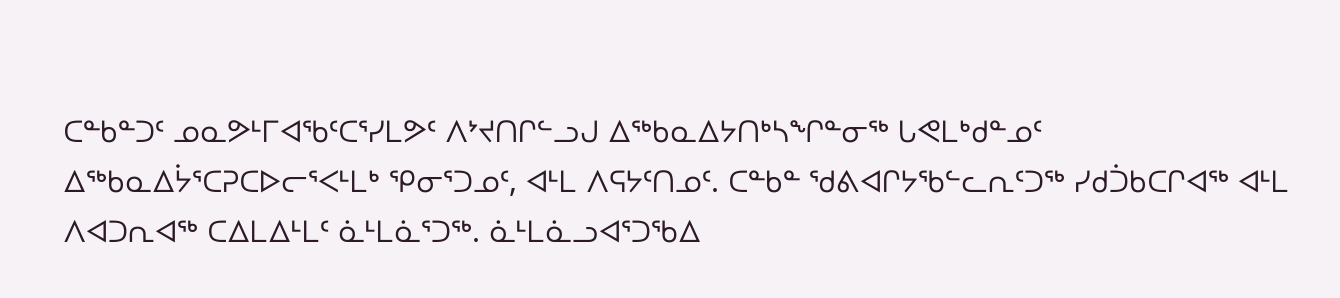ᑕᓐᑲᓐᑐᑦ ᓄᓇᕗᒻᒥᐊᖃᑦᑕᕐᓯᒪᕗᑦ ᐱᔾᔪᑎᒋᓪᓗᒍ ᐃᖅᑲᓇᐃᔭᑎᒃᓴᖏᓐᓂᖅ ᒐᕙᒪᒃᑯᓐᓄᑦ ᐃᖅᑲᓇᐃᔮᕐᑕᕈᑕᐅᓕᕐᐸᒻᒪᒃ ᕿᓂᕐᑐᓄᑦ, ᐊᒻᒪ ᐱᕋᔭᑦᑎᓄᑦ. ᑕᓐᑲᓐ ᖁᕕᐊᒋᔭᖃᓪᓚᕆᑦᑐᖅ ᓯᑯᑑᑲᑕᒋᐊᖅ ᐊᒻᒪ ᐱᐊᑐᕆᐊᖅ ᑕᐃᒪᐃᒻᒪᑦ ᓈᒻᒪᓈᕐᑐᖅ. ᓈᒻᒪᓈᓗᐊᕐᑐᖃᐃ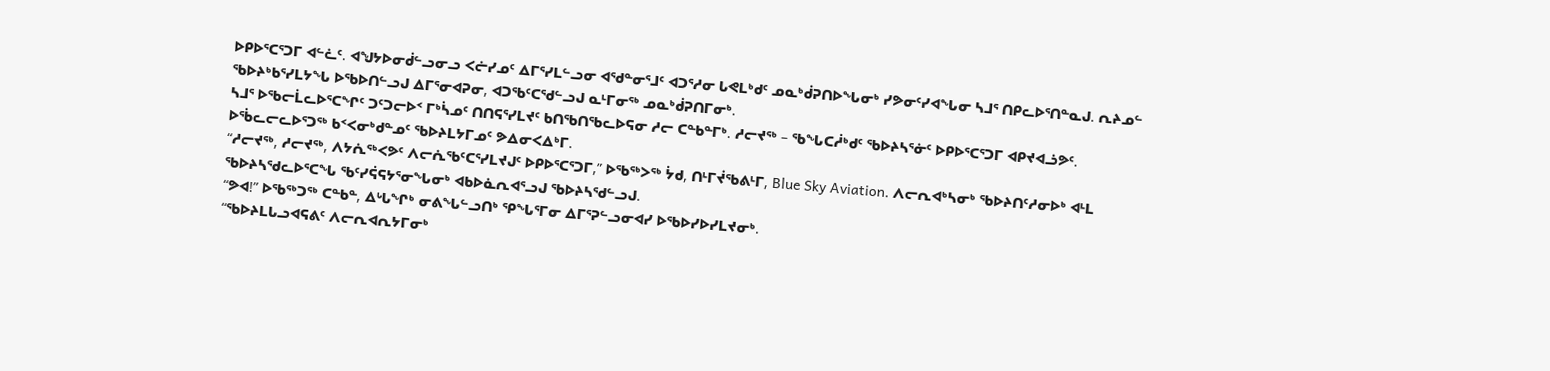ᐅᑭᐅᕐᑕᕐᑐᒥ ᐊᓪᓛᑦ. ᐊᖑᔭᐅᓂᑰᓪᓗᓂᓗ ᐸᓖᓯᓄᑦ ᐃᒥᕐᓯᒪᓪᓗᓂ ᐊᖁᓐᓂᕐᒧᑦ ᐊᑐᕐᓱᓂ ᒐᕙᒪᒃᑯᑦ ᓄᓇᒃᑰᕈᑎᐅᖓᓂᒃ ᓯᕗᓂᑦᓯᐊᖓᓂ ᓴᒧᕐ ᑎᑭᓚᐅᕐᑎᓐᓇᒍ. ᕆᔨᓄᓪ ᖃᐅᔨᒃᑲᕐᓯᒪᔭᖓ ᐅᖃᐅᑎᓪᓗᒍ ᐃᒥᕐᓂᐊᕈᓂ, ᐊᑐᖃᑦᑕᖁᓪᓗᒍ ᓇᒻᒥᓂᖅ ᓄᓇᒃᑰᕈᑎᒥᓂᒃ.
ᓴᒧᕐ ᐅᖃᓕᒫᓚᐅᕐᑕᖏᑦ ᑐᑦᑐᓕᐅᑉ ᒥᒃᓵᓄᑦ ᑎᑎᕋᕐᓯᒪᔪᑦ ᑲᑎᖃᑎᖃᓚᐅᕋᓂ ᓱᓕ ᑕᓐᑲᓐᒥᒃ. ᓱᓕᔪᖅ – ᖃᖓᑕᓲᒃᑯᑦ ᖃᐅᔨᓴᕐᓃᑦ ᐅᑭᐅᕐᑕᕐᑐᒥ ᐊᑭᔪᐊᓘᕗᑦ. ᐅᖄᓚᓕᓚᐅᕐᑐᖅ ᑲᑉᐸᓂᒃᑯᓐᓄᑦ ᖃᐅᔨᒪᔭᒥᓄᑦ ᕗᐃᓂᐸᐃᒃᒥ.
“ᓱᓕᔪᖅ, ᓱᓕᔪᖅ, ᐱᔭᕇᖅᐸᕗᑦ ᐱᓕᕇᖃᑦᑕᕐᓯᒪᔪᒍᑦ ᐅᑭᐅᕐᑕᕐᑐᒥ,” ᐅᖃᖅᐳᖅ ᔮᑯ, ᑎᒻᒥᔫᖃᕕᒻᒥ, Blue Sky Aviation. ᐱᓕᕆᐊᒃᓴᓂᒃ ᖃᐅᔨᑎᑦᓱᓂᐅᒃ ᐊᒻᒪ ᖃᐅᔨᓴᖁᓚᐅᕐᑕᖓ ᖃᑦᓯᕌᕋᔭᕐᓂᖓᓂᒃ ᐊᑲᐅᓈᕆᐊᕐᓗᒍ ᖃᐅᔨᓴᖁᓪᓗᒍ.
“ᕗᐊ!” ᐅᖃᖅᑐᖅ ᑕᓐᑲᓐ, ᐃᒡᒐᖏᒃ ᓂᕕᖓᓪᓗᑎᒃ ᕿᖓᕐᒥᓂ ᐃᒥᕐᕈᓪᓗᓂᐊᓯ ᐅᖃᐅᓯᐅᓯᒪᔪᓂᒃ.
“ᖃᐅᔨᒪᒐᓗᐊᕋᕕᑦ ᐱᓕᕆᐊᕆᔭᒥᓂᒃ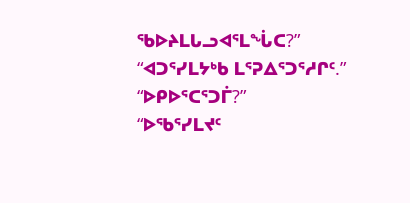ᖃᐅᔨᒪᒐᓗᐊᕐᒪᖔᑕ?”
“ᐊᑐᕐᓯᒪᔭᒃᑲ ᒪᕐᕈᐃᕐᑐᕐᓱᒋᑦ.”
“ᐅᑭᐅᕐᑕᕐᑐᒦ?”
“ᐅᖃᕐᓯᒪᔪᑦ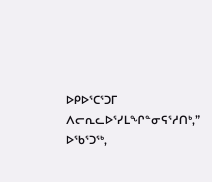ᐅᑭᐅᕐᑕᕐᑐᒥ ᐱᓕᕆᓚᐅᕐᓯᒪᖏᓐᓂᕋᕐᓱᑎᒃ,” ᐅᖃᕐᑐᖅ,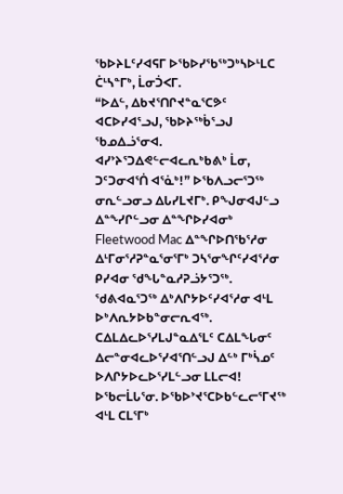ᖃᐅᔨᒪᑦᓯᐊᕋᒥ ᐅᖃᐅᓯᖃᖅᑐᒃᓴᐅᒻᒪᑕ ᑖᒻᓴᓐᒥᒃ, ᒫᓂᑑᐸᒥ.
“ᐅᐃᓪ, ᐃᑲᔪᕐᑎᒋᔪᓐᓇᕐᑕᕗᑦ ᐊᑕᐅᓯᐊᕐᓗᒍ, ᖃᐅᔨᖅᑳᕐᓗᒍ ᖃᓄᐃᓘᕐᓂᐊ. ᐊᓯᔾᔨᕐᑐᐃᕙᓪᓕᐊᓚᕆᒃᑲᕕᒃ ᒫᓂ, ᑐᑦᑐᓂᐊᕐᑏ ᐊᕐᓈᒃ!” ᐅᖃᐱᓗᓕᕐᑐᖅ ᓂᕆᓪᓗᓂᓗ ᐃᒐᓯᒪᔪᒥᒃ. ᑭᖑᓂᐊᒍᓪᓗ ᐃᓐᖕᓯᒋᓪᓗᓂ ᐃᓐᖏᐅᓯᐊᓂᒃ Fleetwood Mac ᐃᓐᖏᐅᑎᖃᕐᓱᓂ ᐃᒻᒥᓂᕐᓱᕈᓐᓇᕐᓂᕐᒥᒃ ᑐᓴᕐᓂᖏᑦᓯᐊᕐᓱᓂ ᑭᓯᐊᓂ ᖁᖓᓐᓇᓱᕈᓘᔭᕐᑐᖅ. ᖁᕕᐊᓇᕐᑐᖅ ᐃᒃᐱᒋᔭᐅᑦᓯᐊᕐᓱᓂ ᐊᒻᒪ ᐅᒃᐱᕆᔭᐅᑲᓐᓂᓕᕆᐊᖅ. ᑕᐃᒪᐃᓚᐅᕐᓯᒪᒍᓐᓇᐃᕐᒪᑦ ᑕᐃᒪᖓᓂᑦ ᐃᓕᓐᓂᐊᓚᐅᕐᓯᐊᕐᑎᓪᓗᒍ ᐃᓪᒃ ᒥᒃᓵᓄᑦ ᐅᐱᒋᔭᐅᓚᐅᕐᓯᒪᓪᓗᓂ ᒪᒪᓕᐊ! ᐅᖃᓕᒫᒐᕐᓂ. ᐅᖃᐅᔾᔪᕐᑕᐅᑲᓪᓚᓕᕐᒥᔪᖅ ᐊᒻᒪ ᑕᒪᕐᒥᒃ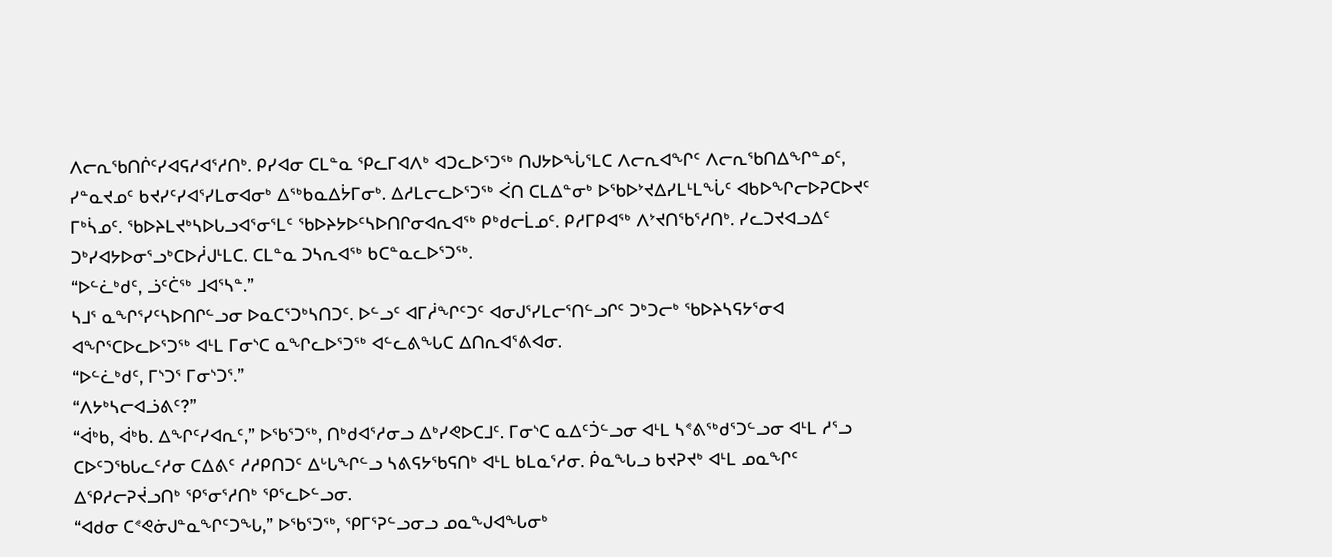ᐱᓕᕆᖃᑎᒌᑦᓯᐊᕋᓱᐊᕐᓱᑎᒃ. ᑭᓯᐊᓂ ᑕᒪᓐᓇ ᕿᓚᒥᐊᐱᒃ ᐊᑐᓚᐅᕐᑐᖅ ᑎᒍᔭᐅᖔᕐᒪᑕ ᐱᓕᕆᐊᖏᑦ ᐱᓕᕆᖃᑎᐃᖏᓐᓄᑦ, ᓯᓐᓇᔪᓄᑦ ᑲᔪᓯᑦᓯᐊᕐᓯᒪᓂᐊᓂᒃ ᐃᖅᑲᓇᐃᔮᒥᓂᒃ. ᐃᓱᒪᓕᓚᐅᕐᑐᖅ ᐹᑎ ᑕᒪᐃᓐᓂᒃ ᐅᖃᐅᔾᔪᐃᓯᒪᒻᒪᖔᑦ ᐊᑲᐅᖏᓕᐅᕈᑕᐅᔪᑦ ᒥᒃᓵᓄᑦ. ᖃᐅᔨᒪᔪᒃᓴᐅᒐᓗᐊᕐᓂᕐᒪᑦ ᖃᐅᔨᔭᐅᑦᓴᐅᑎᒋᓂᐊᕆᐊᖅ ᑭᒃᑯᓕᒫᓄᑦ. ᑭᓱᒥᑭᐊᖅ ᐱᔾᔪᑎᖃᕐᓱᑎᒃ. ᓯᓚᑐᔪᐊᓗᐃᑦ ᑐᒃᓯᐊᔭᐅᓂᕐᓗᒃᑕᐅᓲᒍᒻᒪᑕ. ᑕᒪᓐᓇ ᑐᓴᕆᐊᖅ ᑲᑕᓐᓇᓚᐅᕐᑐᖅ.
“ᐅᓪᓛᒃᑯᑦ, ᓘᑦᑖᖅ ᒧᐊᕐᓴᓐ.”
ᓴᒧᕐ ᓇᖏᕐᓯᑦᓴᐅᑎᒋᓪᓗᓂ ᐅᓇᑕᕐᑐᒃᓴᑎᑐᑦ. ᐅᓪᓗᑦ ᐊᒥᓲᖏᑦᑐᑦ ᐊᓂᒍᕐᓯᒪᓕᕐᑎᓪᓗᒋᑦ ᑐᒃᑐᓕᒃ ᖃᐅᔨᓴᕋᔭᕐᓂᐊ ᐊᖏᕐᑕᐅᓚᐅᕐᑐᖅ ᐊᒻᒪ ᒥᓂᔅᑕ ᓇᖏᓚᐅᕐᑐᖅ ᐊᓪᓚᕕᖓᑕ ᐃᑎᕆᐊᕐᕕᐊᓂ.
“ᐅᓪᓛᒃᑯᑦ, ᒥᔅᑐᕐ ᒥᓂᔅᑐᕐ.”
“ᐱᔭᒃᓴᓕᐊᓘᕕᑦ?”
“ᐋᒃᑲ, ᐋᒃᑲ. ᐃᖏᑦᓯᐊᕆᑦ,” ᐅᖃᕐᑐᖅ, ᑎᒃᑯᐊᕐᓱᓂᓗ ᐃᒃᓯᕙᐅᑕᒧᑦ. ᒥᓂᔅᑕ ᓇᐃᑦᑑᓪᓗᓂ ᐊᒻᒪ ᓴᕝᕕᖅᑯᕐᑐᓪᓗᓂ ᐊᒻᒪ ᓱᕐᓗ ᑕᐅᑦᑐᖃᒐᓚᑦᓱᓂ ᑕᐃᕕᑦ ᓱᓱᑭᑎᑐᑦ ᐃᒡᒐᖏᓪᓗ ᓴᕕᕋᔭᖃᕋᑎᒃ ᐊᒻᒪ ᑲᒪᓇᕐᓱᓂ. ᑮᓇᖓᓗ ᑲᔪᕈᔪᒃ ᐊᒻᒪ ᓄᓇᖏᑦ ᐃᕿᓱᓕᕈᔫᓗᑎᒃ ᕿᕐᓂᕐᓱᑎᒃ ᕿᕐᓚᐅᓪᓗᓂ.
“ᐊᑯᓂ ᑕᕝᕙᓃᒍᓐᓇᖏᑦᑐᖓ,” ᐅᖃᕐᑐᖅ, ᕿᒥᕐᕈᓪᓗᓂᓗ ᓄᓇᖑᐊᖓᓂᒃ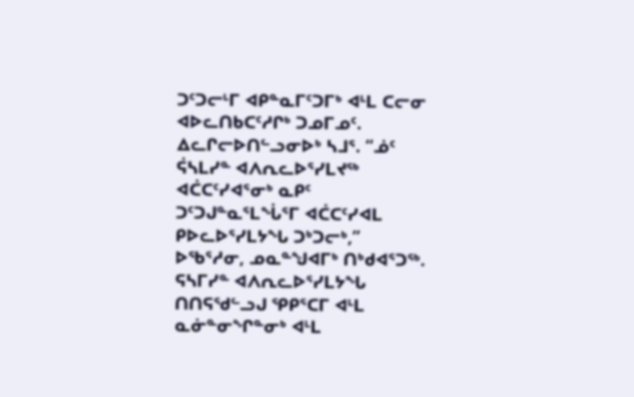ᑐᑦᑐᓕᒻᒥ ᐊᑭᓐᓇᒥᑦᑐᒥᒃ ᐊᒻᒪ ᑕᓕᓂ ᐊᐅᓚᑎᑲᑕᑦᓱᒋᒃ ᑐᓄᒥᓄᑦ. ᐃᓚᒋᓕᐅᑎᓪᓗᓂᐅᒃ ᓴᒧᕐ. “ᓅᑦ ᕌᓴᒪᓯᓐ ᐊᐱᕆᓚᐅᕐᓯᒪᔪᖅ ᐊᑖᑕᑦᓯᐊᕐᓂᒃ ᓇᑭᑦ ᑐᑦᑐᒍᓐᓇᕐᒪᖔᕐᒥ ᐊᑖᑕᑦᓯᐊᒪ ᑭᐅᓚᐅᕐᓯᒪᔭᖓ ᑐᒃᑐᓕᒃ,” ᐅᖃᕐᓱᓂ, ᓄᓇᓐᖑᐊᒥᒃ ᑎᒃᑯᐊᕐᑐᖅ.
ᕋᓴᒥᓯᓐ ᐊᐱᕆᓚᐅᕐᓯᒪᔭᖓ ᑎᑎᕋᖁᓪᓗᒍ ᕿᑭᕐᑕᒥ ᐊᒻᒪ ᓇᓃᓐᓂᖏᓐᓂᒃ ᐊᒻᒪ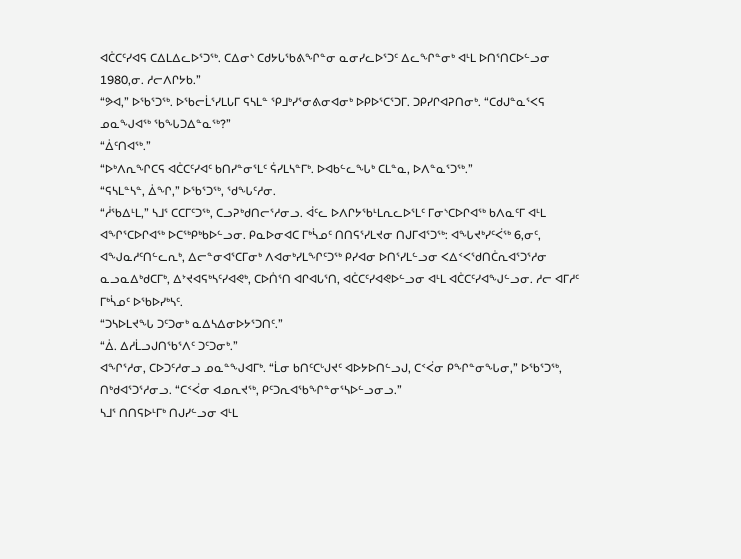ᐊᑖᑕᑦᓯᐊᕋ ᑕᐃᒪᐃᓚᐅᕐᑐᖅ. ᑕᐃᓂᔅ ᑕᑯᔭᒐᖃᕕᖏᓐᓂ ᓇᓂᓯᓚᐅᕐᑐᑦ ᐃᓚᖏᓐᓂᒃ ᐊᒻᒪ ᐅᑎᕐᑎᑕᐅᓪᓗᓂ 1980,ᓂ. ᓱᓕᐱᒋᔭᑲ.”
“ᕗᐊ,” ᐅᖃᕐᑐᖅ. ᐅᖃᓕᒫᕐᓯᒪᒐᒥ ᕋᓴᒪᓐ ᕿᒧᒃᓯᕐᓂᕕᓂᐊᓂᒃ ᐅᑭᐅᕐᑕᕐᑐᒥ. ᑐᑭᓯᒋᐊᕈᑎᓂᒃ. “ᑕᑯᒍᓐᓇᕐᐸᕋ ᓄᓇᖑᐊᖅ ᖃᖓᑐᐃᓐᓇᖅ?”
“ᐄᑦᑎᐊᖅ.”
“ᐅᒃᐱᕆᖏᑕᕋ ᐊᑖᑕᑦᓯᐊᑦ ᑲᑎᓯᓐᓂᕐᒪᑦ ᕌᓯᒪᓴᓐᒥᒃ. ᐅᐊᑲᓪᓚᖓᒃ ᑕᒪᓐᓇ, ᐅᐱᓐᓇᕐᑐᖅ.”
“ᕋᓴᒪᓐᓴᓐ, ᐄᖏ,” ᐅᖃᕐᑐᖅ, ᖁᖓᑦᓱᓂ.
“ᓲᖃᐃᒻᒪ,” ᓴᒧᕐ ᑕᑕᒥᑦᑐᖅ, ᑕᓗᕈᒃᑯᑎᓕᕐᓱᓂᓗ. ᐋᑦᓚ ᐅᐱᒋᔭᖃᒻᒪᕆᓚᐅᕐᒪᑦ ᒥᓂᔅᑕᐅᒋᐊᖅ ᑲᐱᓇᑦᒥ ᐊᒻᒪ ᐊᖏᕐᑕᐅᒋᐊᖅ ᐅᑕᖅᑭᒃᑲᐅᓪᓗᓂ. ᑭᓇᐅᓂᐊᑕ ᒥᒃᓵᓄᑦ ᑎᑎᕋᕐᓯᒪᔪᓂ ᑎᒍᒥᐊᕐᑐᖅ: ᐊᖓᔪᒃᓯᑦᐹᖅ 6,ᓂᑦ, ᐊᖑᓇᓱᑦᑎᓪᓚᕆᒃ, ᐃᓕᓐᓂᐊᕐᑕᒥᓂᒃ ᐱᐊᓂᒃᓯᒪᖏᑦᑐᖅ ᑭᓯᐊᓂ ᐅᑎᕐᓯᒪᓪᓗᓂ ᐸᐃᑉᐸᖁᑎᑖᕆᐊᕐᑐᕐᓱᓂ ᓇᓗᓇᐃᒃᑯᑕᒥᒃ, ᐃᔾᔪᐊᕋᒃᓴᑦᓯᐊᕙᒃ, ᑕᐅᑏᕐᑎ ᐊᒋᐊᒐᕐᑎ, ᐊᑖᑕᑦᓯᐊᕙᐅᓪᓗᓂ ᐊᒻᒪ ᐊᑖᑕᑦᓯᐊᖑᓪᓗᓂ. ᓱᓕ ᐊᒥᓱᑦ ᒥᒃᓵᓄᑦ ᐅᖃᐅᓯᒃᓴᑦ.
“ᑐᓴᐅᒪᔪᖓ ᑐᑦᑐᓂᒃ ᓇᐃᓴᐃᓂᐅᔭᕐᑐᑎᑦ.”
“ᐄ. ᐃᓱᒫᓗᒍᑎᖃᕐᐱᑦ ᑐᑦᑐᓂᒃ.”
ᐊᖏᕐᓱᓂ, ᑕᐅᑐᑦᓱᓂᓗ ᓄᓇᓐᖑᐊᒥᒃ. “ᒫᓂ ᑲᑎᑦᑕᒡᒍᔪᑦ ᐊᐅᔭᐅᑎᓪᓗᒍ, ᑕᑉᐹᓂ ᑭᖏᓐᓂᖓᓂ,” ᐅᖃᕐᑐᖅ, ᑎᒃᑯᐊᕐᑐᕐᓱᓂᓗ. “ᑕᑉᐹᓂ ᐊᓄᕆᔪᖅ, ᑭᑦᑐᕆᐊᖃᖏᓐᓂᕐᓴᐅᓪᓗᓂᓗ.”
ᓴᒧᕐ ᑎᑎᕋᐅᒻᒥᒃ ᑎᒍᓯᓪᓗᓂ ᐊᒻᒪ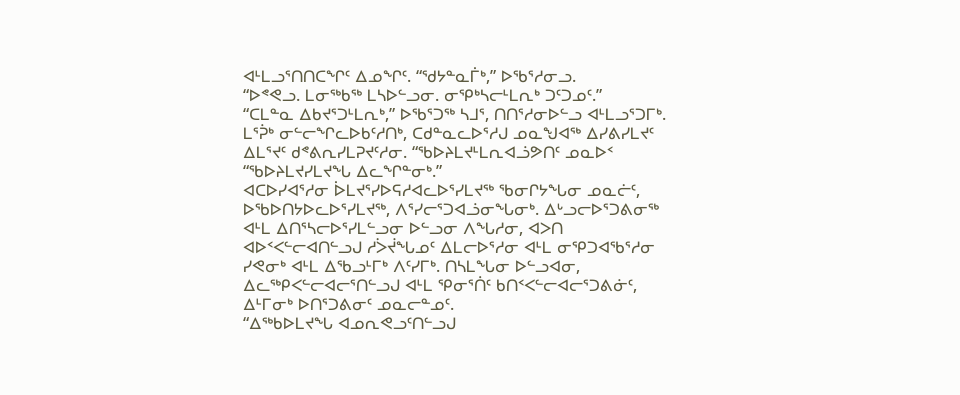ᐊᒻᒪᓗᕐᑎᑎᑕᖏᑦ ᐃᓄᖏᑦ. “ᖁᔭᓐᓇᒦᒃ,” ᐅᖃᕐᓱᓂᓗ.
“ᐅᕝᕙᓗ. ᒪᓂᖅᑲᖅ ᒪᓴᐅᓪᓗᓂ. ᓂᕿᒃᓴᓕᒻᒪᕆᒃ ᑐᑦᑐᓄᑦ.”
“ᑕᒪᓐᓇ ᐃᑲᔪᕐᑐᒻᒪᕆᒃ,” ᐅᖃᕐᑐᖅ ᓴᒧᕐ, ᑎᑎᕐᓱᓂᐅᓪᓗ ᐊᒻᒪᓗᕐᑐᒥᒃ. ᒪᕐᕉᒃ ᓂᓪᓕᖏᓚᐅᑲᑦᓱᑎᒃ, ᑕᑯᓐᓇᓚᐅᕐᓱᒍ ᓄᓇᖑᐊᖅ ᐃᓯᕕᓯᒪᔪᑦ ᐃᒪᕐᔪᑦ ᑯᕝᕕᕆᓯᒪᕈᔪᑦᓱᓂ. “ᖃᐅᔨᒪᔪᒻᒪᕆᐊᓘᕗᑎᑦ ᓄᓇᐅᑉ
“ᖃᐅᔨᒪᔪᓯᒪᔪᖓ ᐃᓚᖏᓐᓂᒃ.”
ᐊᑕᐅᓯᐊᕐᓱᓂ ᐆᒪᔪᕐᓯᐅᕋᓱᐊᓚᐅᕐᓯᒪᔪᖅ ᖃᓂᒋᔭᖓᓂ ᓄᓇᓖᑦ, ᐅᖃᐅᑎᔭᐅᓚᐅᕐᓯᒪᔪᖅ, ᐱᕐᓯᓕᕐᑐᐊᓘᓂᖓᓂᒃ. ᐃᒡᓗᓕᐅᕐᑐᕕᓂᖅ ᐊᒻᒪ ᐃᑎᕐᓴᓕᐅᕐᓯᒪᓪᓗᓂ ᐅᓪᓗᓂ ᐱᖓᓱᓂ, ᐊᐳᑎ ᐊᐅᑉᐸᓪᓕᐊᑎᓪᓗᒍ ᓱᐴᔫᖓᓄᑦ ᐃᒪᓕᐅᕐᓱᓂ ᐊᒻᒪ ᓂᕿᑐᐊᖃᕐᓱᓂ ᓯᕙᓂᒃ ᐊᒻᒪ ᐃᖃᓗᒻᒥᒃ ᐱᑦᓯᒥᒃ. ᑎᓴᒪᖓᓂ ᐅᓪᓗᐊᓂ, ᐃᓚᖅᑭᐸᓪᓕᐊᓕᕐᑎᓪᓗᒍ ᐊᒻᒪ ᕿᓂᕐᑏᑦ ᑲᑎᑉᐸᓪᓕᐊᓕᕐᑐᕕᓃᑦ, ᐃᒻᒥᓂᒃ ᐅᑎᕐᑐᕕᓂᑦ ᓄᓇᓕᓐᓄᑦ.
“ᐃᖅᑲᐅᒪᔪᖓ ᐊᓄᕆᕙᓗᑦᑎᓪᓗᒍ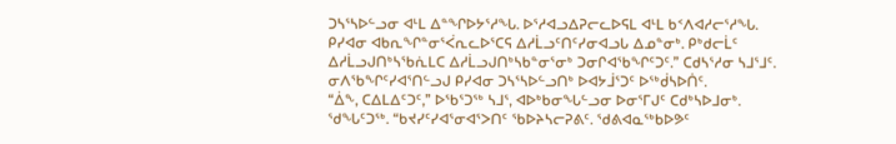ᑐᓴᕐᓴᐅᓪᓗᓂ ᐊᒻᒪ ᐃᓐᖏᐅᔭᕐᓱᖓ. ᐅᕐᓱᐊᓗᐃᕈᓕᓚᐅᕋᒪ ᐊᒻᒪ ᑲᑉᐱᐊᓱᓕᕐᓱᖓ. ᑭᓯᐊᓂ ᐊᑲᕆᖏᓐᓂᕐᐹᕆᓚᐅᕐᑕᕋ ᐃᓱᒫᓗᑦᑎᑦᓯᓂᐊᓗᒐ ᐃᓄᓐᓂᒃ. ᑭᒃᑯᓕᒫᑦ ᐃᓱᒫᓗᒍᑎᒃᓴᖃᕇᒪᑕ ᐃᓱᒫᓗᒍᑎᒃᓴᑲᓐᓂᕐᓂᒃ ᑐᓂᒋᐊᖃᖏᑦᑐᑦ.” ᑕᑯᓴᕐᓱᓂ ᓴᒧᕐᒧᑦ. ᓂᐱᖃᖏᑦᓯᐊᕐᑎᓪᓗᒍ ᑭᓯᐊᓂ ᑐᓴᕐᓴᐅᓪᓗᑎᒃ ᐅᐊᔭᒨᕐᑐᑦ ᐅᖅᑰᓴᐅᑏᑦ.
“ᐄᖕ, ᑕᐃᒪᐃᑦᑐᑦ,” ᐅᖃᕐᑐᖅ ᓴᒧᕐ, ᐊᐅᒃᑲᓂᖓᓪᓗᓂ ᐅᓂᕐᒥᒍᑦ ᑕᑯᒃᓴᐅᒧᓂᒃ.
ᖁᖓᑦᑐᖅ. “ᑲᔪᓯᑦᓯᐊᕐᓂᐊᕐᐳᑎᑦ ᖃᐅᔨᓴᓕᕈᕕᑦ. ᖁᕕᐊᓇᖅᑲᐅᕗᑦ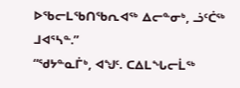ᐅᖃᓕᒪᖃᑎᖃᕆᐊᖅ ᐃᓕᓐᓂᒃ, ᓘᑦᑖᖅ ᒧᐊᕐᓴᓐ.”
“ᖁᔭᓐᓇᒦᒃ, ᐊᖑᑦ. ᑕᐃᒪᖓᓕᒫᖅ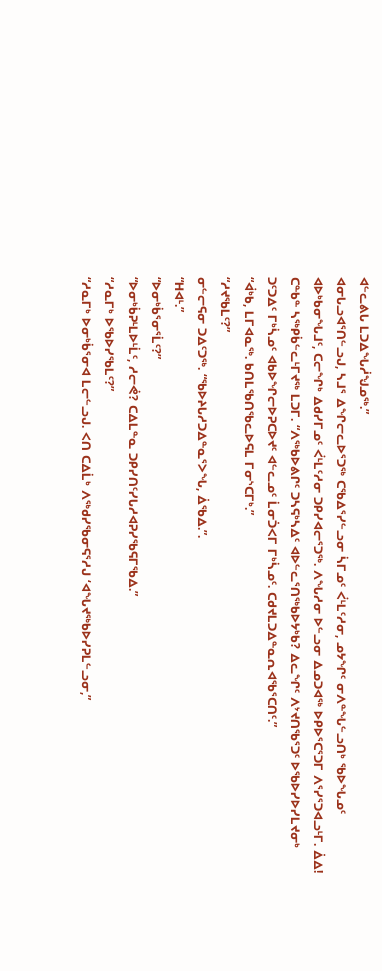ᐊᓪᓚᕕᒐ ᒪᑐᐃᖓᓲᖑᓄᖅ.”
ᐊᓂᒐᓗᐊᕐᑎᓪᓗᒍ, ᓴᒧᕐ ᐃᖏᓕᓚᐅᕐᑐᖅ ᑕᖃᐃᕐᓯᓪᓗᓂ ᓵᒥᓄᑦ ᐹᒻᒪᑦᓱᓂ, ᓄᔭᖏᑦ ᓂᐱᓐᖓᓪᓗᑎᒃ ᖃᐅᖓᓄᑦ ᐊᐅᒃᑲᓂᖓᒧᑦ, ᑕᓕᖏᒃ ᐃᑯᓯᒥᓄᑦ ᐹᒻᒪᑦᓱᓂ ᑐᑭᓯᐊᓕᕐᑐᖅ. ᐱᖓᓱᓂ ᐅᓪᓗᓂ ᐃᓄᑐᐊᖅ ᐅᑭᐅᕐᑕᕐᑐᒥ ᐱᕐᓯᕐᑐᐊᓗᒻᒥ. ᐄᐃ!
ᑕᓐᑲᓐ ᓴᖅᑭᑳᓪᓚᒻᒥᔪᖅ ᒪᑐᒥ. “ᐱᖅᑲᐅᕕᒋᑦ ᑐᓴᕋᒃᓴᐃᑦ ᐊᐅᓪᓚᕐᑎᖅᑲᐅᔭᒃᑲ? ᐃᓚᖏᑦ ᐱᔾᔪᑎᖃᕐᑐᑦ ᐅᖃᐅᓯᐅᓯᒪᔪᓂᒃ ᑐᑦᑐᐃᑦ ᒥᒃᓵᓄᑦ ᐊᑲᐅᖏᓕᐅᕈᑕᐅᔪᑦ ᐊᓪᓚᓄᑦ ᒫᓂᑑᐸᒥ ᒥᒃᓵᓄᑦ. ᑕᑯᔪᒪᑐᐃᓐᓇᕆᐊᖃᕐᑕᑎᑦ.”
“ᐋᒃᑲ, ᒪᒥᐊᓇᖅ. ᑲᑎᒪᖃᑎᖃᓚᐅᕋᒪ ᒥᓂᔅᑕᒥᒃ.”
“ᓱᔪᖃᒪᑦ?”
ᓂᓪᓕᕋᓂ ᑐᐃᑦᑐᖅ. “ᖃᐅᔨᒐᓱᑐᐃᓐᓇᕐᐳᖓ, ᐄᖃᐃ.”.
“ᕼᐊᒻ.”
“ᐅᓂᒃᑳᕐᓂᕐᒫᑦ?”
“ᐅᓂᒃᑳᕈᒻᒪᐅᒻᒫᑦ, ᓱᓕᕚ? ᑕᐃᒪᓐᓇ ᑐᑭᓯᑎᑦᓯᒐᓱᐊᕈᓯᖃᕋᒥᖃᐃ.”
“ᓱᓇᒥᒃ ᐅᖃᐅᓯᖃᒪᑦ?”
“ᓱᓇᒥᒃ ᐅᓂᒃᑳᕐᓂᐊ ᒪᓕᓪᓗᒍ. ᐸᑎ ᑕᐃᒫᒃ ᐱᖅᑯᓯᖃᓂᕋᕐᓱᒍ ‘ᐊᖓᔪᖅᑲᐅᓯᕈᒪᓪᓗᓂ,”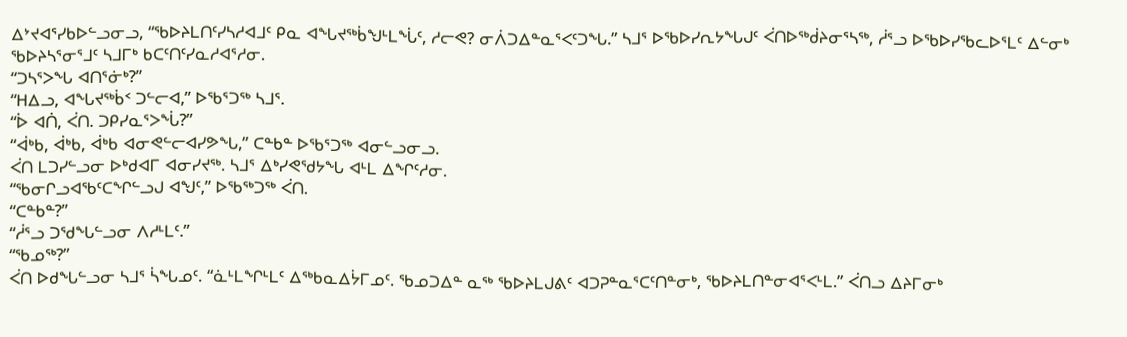ᐃᔾᔪᐊᕐᓯᑲᐅᓪᓗᓂᓗ, “ᖃᐅᔨᒪᑎᑦᓯᓴᓱᐊᒧᑦ ᑭᓇ ᐊᖓᔪᖅᑳᖑᒻᒪᖔᑦ, ᓱᓕᕙ? ᓂᐲᑐᐃᓐᓇᕐᐸᑦᑐᖓ.” ᓴᒧᕐ ᐅᖃᐅᓯᕆᔭᖓᒍᑦ ᐹᑎᐅᖅᑰᔨᓂᕐᓴᖅ, ᓲᕐᓗ ᐅᖃᐅᓯᖃᓚᐅᕐᒪᑦ ᐃᓪᓂᒃ ᖃᐅᔨᓴᕐᓂᕐᒧᑦ ᓴᒧᒥᒃ ᑲᑕᑦᑎᑦᓯᓇᓱᐊᕐᓱᓂ.
“ᑐᓴᕐᐳᖓ ᐊᑎᕐᓃᒃ?”
“ᕼᐃᓗ, ᐊᖓᔪᖅᑳᑉ ᑐᓪᓕᐊ,” ᐅᖃᕐᑐᖅ ᓴᒧᕐ.
“ᐆ ᐊᑏ, ᐹᑎ. ᑐᑭᓯᓇᕐᐳᖔ?”
“ᐋᒃᑲ, ᐋᒃᑲ, ᐋᒃᑲ ᐊᓂᕙᓪᓕᐊᓯᕗᖓ,” ᑕᓐᑲᓐ ᐅᖃᕐᑐᖅ ᐊᓂᓪᓗᓂᓗ.
ᐹᑎ ᒪᑐᓯᓪᓗᓂ ᐅᒃᑯᐊᒥ ᐊᓂᓯᔪᖅ. ᓴᒧᕐ ᐃᒃᓯᕙᖁᔭᖓ ᐊᒻᒪ ᐃᖏᑦᓱᓂ.
“ᖃᓂᒋᓗᐊᖃᑦᑕᖏᓪᓗᒍ ᐊᖑᑦ,” ᐅᖃᖅᑐᖅ ᐹᑎ.
“ᑕᓐᑲᓐ?”
“ᓲᕐᓗ ᑐᖁᖓᓪᓗᓂ ᐱᓱᒻᒪᑦ.”
“ᖃᓄᖅ?”
ᐹᑎ ᐅᑯᖓᓪᓗᓂ ᓴᒧᕐ ᓵᖓᓄᑦ. “ᓈᒻᒪᖏᒻᒪᑦ ᐃᖅᑲᓇᐃᔮᒥᓄᑦ. ᖃᓄᑐᐃᓐ ᓇᖅ ᖃᐅᔨᒪᒍᕕᑦ ᐊᑐᕈᓐᓇᕐᑕᑦᑎᓐᓂᒃ, ᖃᐅᔨᒪᑎᓐᓂᐊᕐᐸᒻᒪ.” ᐹᑎᓗ ᐃᔨᒥᓂᒃ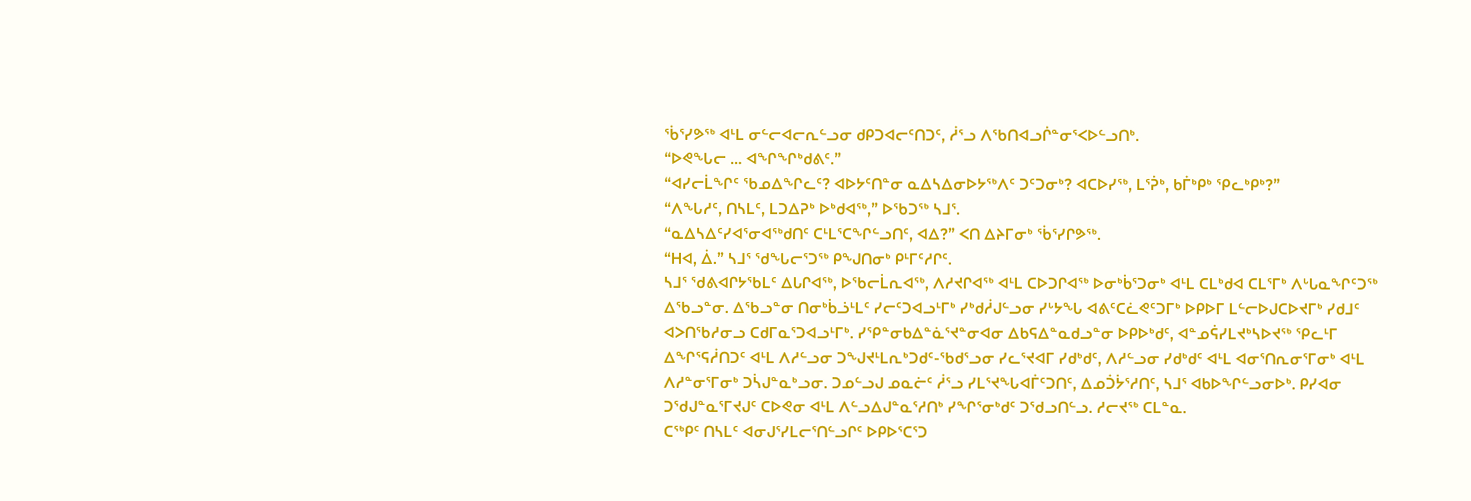ᖄᕐᓯᕗᖅ ᐊᒻᒪ ᓂᓪᓕᐊᓕᕆᓪᓗᓂ ᑯᑭᑐᐊᓕᑦᑎᑐᑦ, ᓲᕐᓗ ᐱᖃᑎᐊᓗᒌᓐᓂᕐᐸᐅᓪᓗᑎᒃ.
“ᐅᕙᖓᓕ … ᐊᖏᖏᒃᑯᕕᑦ.”
“ᐊᓯᓕᒫᖏᑦ ᖃᓄᐃᖏᓚᑦ? ᐊᐅᔭᑦᑎᓐᓂ ᓇᐃᓴᐃᓂᐅᔭᖅᐱᑦ ᑐᑦᑐᓂᒃ? ᐊᑕᐅᓯᖅ, ᒪᕐᕉᒃ, ᑲᒦᒃᑭᒃ ᕿᓚᒃᑭᒃ?”
“ᐱᖓᓱᑦ, ᑎᓴᒪᑦ, ᒪᑐᐃᕈᒃ ᐅᒃᑯᐊᖅ,” ᐅᖃᑐᖅ ᓴᒧᕐ.
“ᓇᐃᓴᐃᑦᓯᐊᕐᓂᐊᖅᑯᑎᑦ ᑕᒻᒪᕐᑕᖏᓪᓗᑎᑦ, ᐊᐃ?” ᐸᑎ ᐃᔨᒥᓂᒃ ᖄᕐᓯᒋᕗᖅ.
“ᕼᐊ, ᐄ.” ᓴᒧᕐ ᖁᖓᓕᕐᑐᖅ ᑭᖑᑎᓂᒃ ᑭᒻᒥᑦᓱᒋᑦ.
ᓴᒧᕐ ᖁᕕᐊᒋᔭᖃᒪᑦ ᐃᒐᒋᐊᖅ, ᐅᖃᓕᒫᕆᐊᖅ, ᐱᓱᔪᒋᐊᖅ ᐊᒻᒪ ᑕᐅᑐᒋᐊᖅ ᐅᓂᒃᑳᕐᑐᓂᒃ ᐊᒻᒪ ᑕᒪᒃᑯᐊ ᑕᒪᕐᒥᒃ ᐱᒡᒐᓇᖏᑦᑐᖅ ᐃᖃᓗᓐᓂ. ᐃᖃᓗᓐᓂ ᑎᓂᒃᑳᓘᒻᒪᑦ ᓯᓕᑦᑐᐊᓗᒻᒥᒃ ᓯᒃᑯᓲᒍᓪᓗᓂ ᓯᒡᔭᖓ ᐊᕕᑦᑕᓛᕙᑦᑐᒥᒃ ᐅᑭᐅᒥ ᒪᓪᓕᐅᒍᑕᐅᔪᒥᒃ ᓯᑯᒧᑦ ᐊᐳᑎᖃᓱᓂᓗ ᑕᑯᒥᓇᕐᑐᐊᓗᒻᒥᒃ. ᓯᕿᓐᓂᑲᐃᓐᓈᕐᔪᓐᓂᐊᓂ ᐃᑲᕋᐃᓐᓇᑯᓗᓐᓂ ᐅᑭᐅᒃᑯᑦ, ᐊᓐᓄᕌᓯᒪᔪᒃᓴᐅᔪᖅ ᕿᓚᒻᒥ ᐃᖏᕐᕋᓲᑎᑐᑦ ᐊᒻᒪ ᐱᓱᓪᓗᓂ ᑐᖑᔪᒻᒪᕆᒃᑐᑯᑦ-ᖃᑯᕐᓗᓂ ᓯᓚᕐᔪᐊᒥ ᓯᑯᒃᑯᑦ, ᐱᓱᓪᓗᓂ ᓯᑯᒃᑯᑦ ᐊᒻᒪ ᐊᓂᕐᑎᕆᓂᕐᒥᓂᒃ ᐊᒻᒪ ᐱᓱᓐᓂᕐᒥᓂᒃ ᑐᓵᒍᓐᓇᒃᓗᓂ. ᑐᓄᓪᓗᒍ ᓄᓇᓖᑦ ᓲᕐᓗ ᓯᒪᕐᔪᖓᐊᒦᑦᑐᑎᑦ, ᐃᓄᑑᔮᕐᓱᑎᑦ, ᓴᒧᕐ ᐊᑲᐅᖏᓪᓗᓂᐅᒃ. ᑭᓯᐊᓂ ᑐᖁᒍᓐᓇᕐᒥᔪᒍᑦ ᑕᐅᕙᓂ ᐊᒻᒪ ᐱᓪᓗᐃᒍᓐᓇᕐᓱᑎᒃ ᓯᖏᕐᓂᒃᑯᑦ ᑐᖁᓗᑎᓪᓗ. ᓱᓕᔪᖅ ᑕᒪᓐᓇ.
ᑕᖅᑭᑦ ᑎᓴᒪᑦ ᐊᓂᒍᕐᓯᒪᓕᕐᑎᓪᓗᒋᑦ ᐅᑭᐅᕐᑕᕐᑐ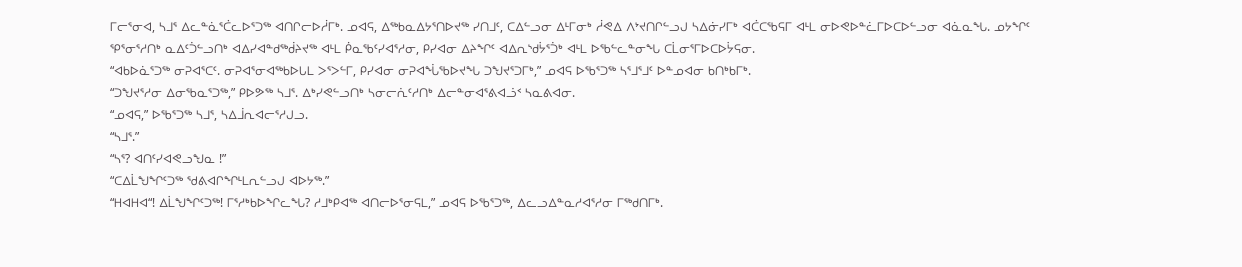ᒥᓕᕐᓂᐊ, ᓴᒧᕐ ᐃᓚᓐᓈᕐᑖᓚᐅᕐᑐᖅ ᐊᑎᒋᓕᐅᓲᒥᒃ. ᓄᐊᕋ, ᐃᖅᑲᓇᐃᔭᕐᑎᐅᔪᖅ ᓯᑎᒧᑦ, ᑕᐃᓪᓗᓂ ᐃᒻᒥᓂᒃ ᓲᕙᐃ ᐱᔾᔪᑎᒋᓪᓗᒍ ᓴᐃᓃᓯᒥᒃ ᐊᑖᑕᖃᕋᒥ ᐊᒻᒪ ᓂᐅᕙᐅᓐᓛᒥᐅᑕᐅᓪᓗᓂ ᐊᓈᓇᖓ. ᓄᔭᖏᑦ ᕿᕐᓂᕐᓱᑎᒃ ᓇᐃᑦᑑᓪᓗᑎᒃ ᐊᐃᓯᐊᓐᑯᖅᑰᔨᔪᖅ ᐊᒻᒪ ᑮᓇᖃᑦᓯᐊᕐᓱᓂ, ᑭᓯᐊᓂ ᐃᔨᖏᑦ ᐊᐃᕆᔅᑯᔮᕐᑑᒃ ᐊᒻᒪ ᐅᖃᓪᓚᓐᓂᖓ ᑕᒫᓂᕐᒥᐅᑕᐅᔮᕋᓂ.
“ᐊᑲᐅᓈᕐᑐᖅ ᓂᕈᐊᕐᑕᑦ. ᓂᕈᐊᕐᓂᐊᖅᑲᐅᒐᒪ ᐳᕐᐳᓪᒥ, ᑭᓯᐊᓂ ᓂᕈᐊᖔᖃᐅᔪᖓ ᑐᖑᔪᕐᑐᒥᒃ,” ᓄᐊᕋ ᐅᖃᕐᑐᖅ ᓴᕐᒧᕐᒧᑦ ᐅᓐᓄᐊᓂ ᑲᑎᒃᑲᒥᒃ.
“ᑐᖑᔪᕐᓱᓂ ᐃᓂᖃᓇᕐᑐᖅ,” ᑭᐅᕗᖅ ᓴᒧᕐ. ᐃᒃᓯᕙᓪᓗᑎᒃ ᓴᓂᓕᕇᑦᓱᑎᒃ ᐃᓕᓐᓂᐊᕐᕕᐊᓘᑉ ᓴᓇᕕᐊᓂ.
“ᓄᐊᕋ,” ᐅᖃᕐᑐᖅ ᓴᒧᕐ, ᓴᐃᒨᕆᐊᓕᕐᓱᒍᓗ.
“ᓴᒧᕐ.”
“ᓴᕐ? ᐊᑎᑦᓯᐊᕙᓗᖑᓇ !”
“ᑕᐃᒫᖑᖏᑦᑐᖅ ᖁᕕᐊᒋᖏᒻᒪᕆᓪᓗᒍ ᐊᐅᔭᖅ.”
“ᕼᐊᕼᐊ“! ᐃᒫᖑᖏᑦᑐᖅ! ᒥᕐᓱᒃᑲᐅᖏᓚᖓ? ᓱᒧᒃᑭᐊᖅ ᐊᑎᓕᐅᕐᓂᕋᒪ,” ᓄᐊᕋ ᐅᖃᕐᑐᖅ, ᐃᓚᓗᐃᓐᓇᓱᐊᕐᓱᓂ ᒥᖅᑯᑎᒥᒃ.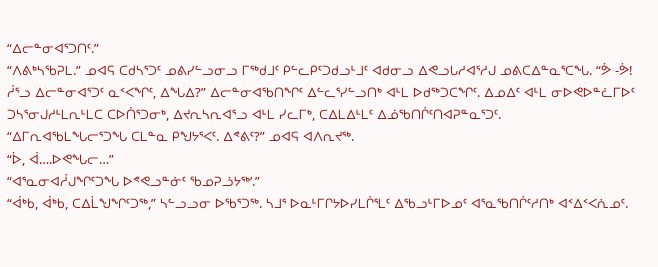“ᐃᓕᓐᓂᐊᕐᑐᑎᑦ.”
“ᐱᕕᒃᓴᖃᕈᒪ.” ᓄᐊᕋ ᑕᑯᓴᕐᑐᑦ ᓄᕕᓯᓪᓗᓂᓗ ᒥᖅᑯᒧᑦ ᑭᓪᓚᑭᑦᑐᑯᓗᒻᒧᑦ ᐊᑯᓂᓗ ᐃᕙᓗᒐᓱᐊᕐᓱᒍ ᓄᕕᑕᐃᓐᓇᕐᑕᖓ. “ᕘ -ᕘ! ᓲᕐᓗ ᐃᓕᓐᓂᐊᕐᑐᑦ ᓇᑉᐸᖏᑦ, ᐃᖓᐃ?” ᐃᓕᓐᓂᐊᖃᑎᖏᑦ ᐃᓪᓚᕐᓯᓪᓗᑎᒃ ᐊᒻᒪ ᐅᑯᖅᑐᑕᖏᑦ. ᐃᓄᐃᑦ ᐊᒻᒪ ᓂᐅᕙᐅᓐᓛᒥᐅᑦ ᑐᓴᕐᓂᒍᓱᒻᒪᕆᒻᒪᑕ ᑕᐅᑏᕐᑐᓂᒃ, ᐃᔪᕆᓴᕆᐊᕐᓗ ᐊᒻᒪ ᓯᓚᒥᒃ, ᑕᐃᒪᐃᒻᒪᑦ ᐃᓅᖃᑎᒌᑦᑎᐊᕈᓐᓇᕐᑐᑦ.
“ᐃᒥᕆᐊᖃᒪᖓᓕᕐᑐᖓ ᑕᒪᓐᓇ ᑭᖑᔭᕐᐸᑦ. ᐃᕝᕕᑦ?” ᓄᐊᕋ ᐊᐱᕆᔪᖅ.
“ᐆ, ᐋ….ᐅᕙᖓᓕ…”
“ᐊᕐᓇᓂᐊᓲᒍᖏᑦᑐᖓ ᐅᕝᕙᓗᓐᓃᑦ ᖃᓄᕈᓘᔭᖅ’.”
“ᐋᒃᑲ, ᐋᒃᑲ, ᑕᐃᒫᖑᖏᑦᑐᖅ,” ᓴᓪᓗᓗᓂ ᐅᖃᕐᑐᖅ. ᓴᒧᕐ ᐅᓇᒻᒥᒋᔭᐅᓯᒪᒌᕐᒪᑦ ᐃᖃᓗᒻᒥᐅᓄᑦ ᐊᕐᓇᖃᑎᒌᑦᓱᑎᒃ ᐊᑉᐃᑉᐸᕇᓄᑦ.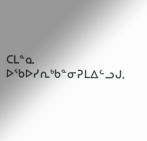ᑕᒪᓐᓇ ᐅᖃᐅᓯᕆᒃᑲᓐᓂᕈᒪᐃᓪᓗᒍ.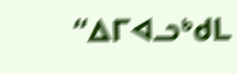“ᐃᒥᐊᓗᒃᑯᒪ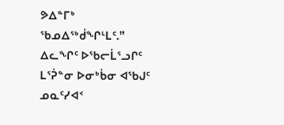ᕗᐃᓐᒥᒃ ᖃᓄᐃᖅᑰᖏᒻᒪᑦ.”
ᐃᓚᖏᑦ ᐅᖃᓕᒫᕐᓗᒋᑦ ᒪᕐᕉᓐᓂ ᐅᓂᒃᑳᓂ ᐊᖃᒍᑦ ᓄᓇᑦᓯᐊᑉ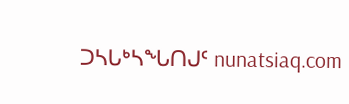ᑐᓴᒐᒃᓴᖓᑎᒍᑦ nunatsiaq.com